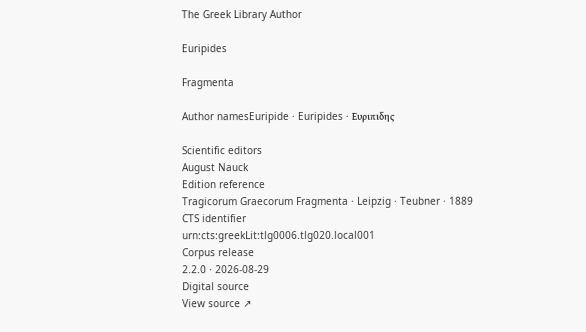The Greek Library Author

Euripides

Fragmenta

Author namesEuripide · Euripides · Ευριπιδης

Scientific editors
August Nauck
Edition reference
Tragicorum Graecorum Fragmenta · Leipzig · Teubner · 1889
CTS identifier
urn:cts:greekLit:tlg0006.tlg020.local001
Corpus release
2.2.0 · 2026-08-29
Digital source
View source ↗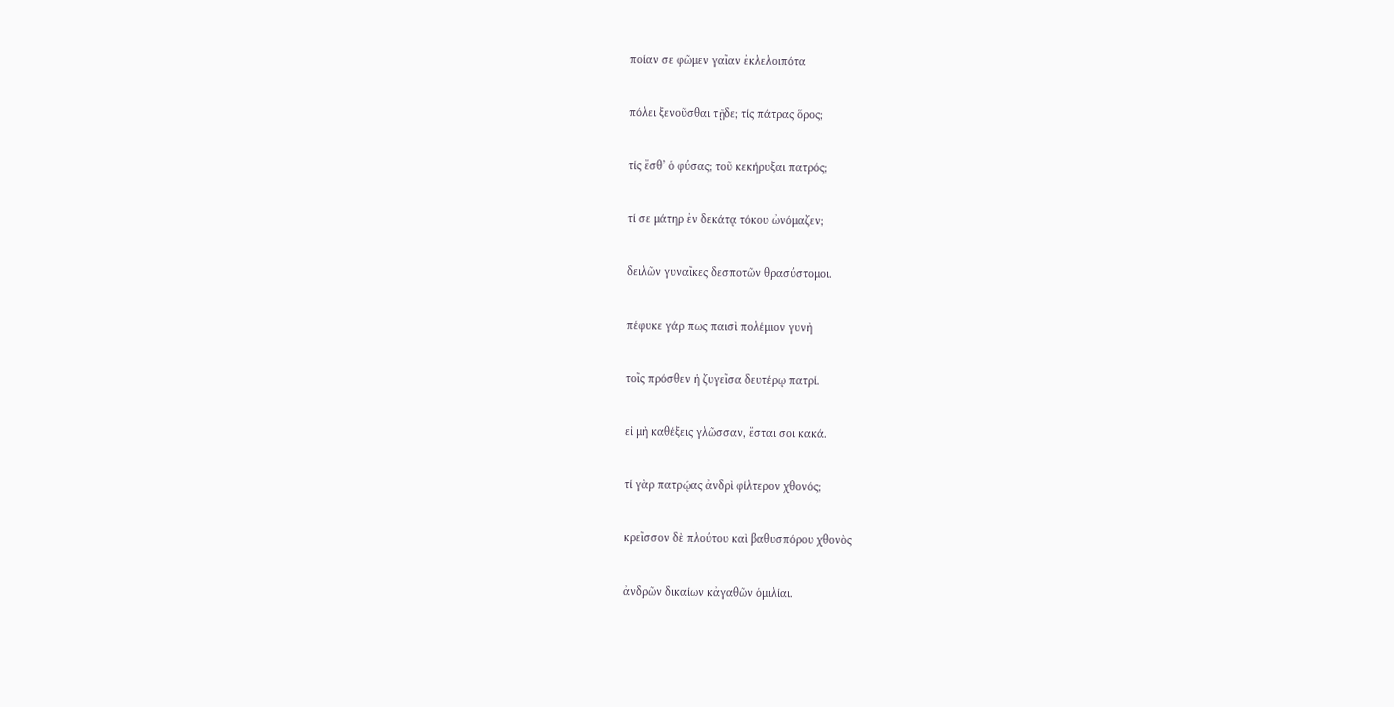ποίαν σε φῶμεν γαῖαν ἐκλελοιπότα

πόλει ξενοῦσθαι τῇδε; τίς πάτρας ὅρος;

τίς ἔσθ’ ὁ φύσας; τοῦ κεκήρυξαι πατρός;

τί σε μάτηρ ἐν δεκάτᾳ τόκου ὠνόμαζεν;

δειλῶν γυναῖκες δεσποτῶν θρασύστομοι.

πέφυκε γάρ πως παισὶ πολέμιον γυνὴ

τοῖς πρόσθεν ἡ ζυγεῖσα δευτέρῳ πατρί.

εἰ μὴ καθέξεις γλῶσσαν, ἔσται σοι κακά.

τί γὰρ πατρῴας ἀνδρὶ φίλτερον χθονός;

κρεῖσσον δὲ πλούτου καὶ βαθυσπόρου χθονὸς

ἀνδρῶν δικαίων κἀγαθῶν ὁμιλίαι.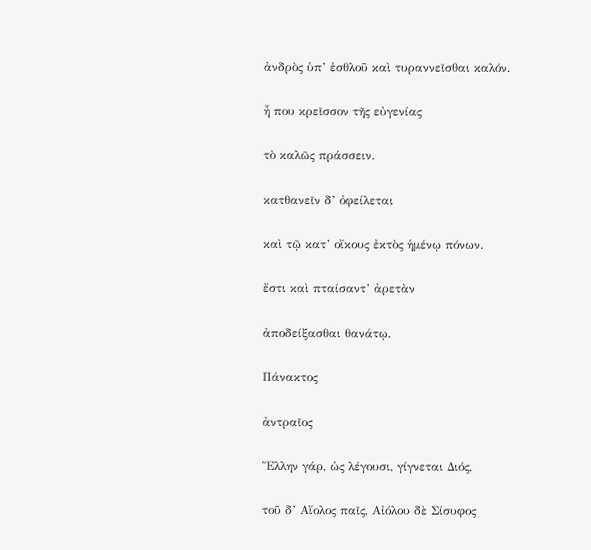ἀνδρὸς ὑπ’ ἐσθλοῦ καὶ τυραννεῖσθαι καλόν.

ἦ που κρεῖσσον τῆς εὐγενίας

τὸ καλῶς πράσσειν.

κατθανεῖν δ’ ὀφείλεται

καὶ τῷ κατ’ οἴκους ἐκτὸς ἡμένῳ πόνων.

ἔστι καὶ πταίσαντ’ ἀρετὰν

ἀποδείξασθαι θανάτῳ.

Πάνακτος

ἀντραῖος

Ἕλλην γάρ, ὡς λέγουσι, γίγνεται Διός,

τοῦ δ’ Αἴολος παῖς, Αἰόλου δὲ Σίσυφος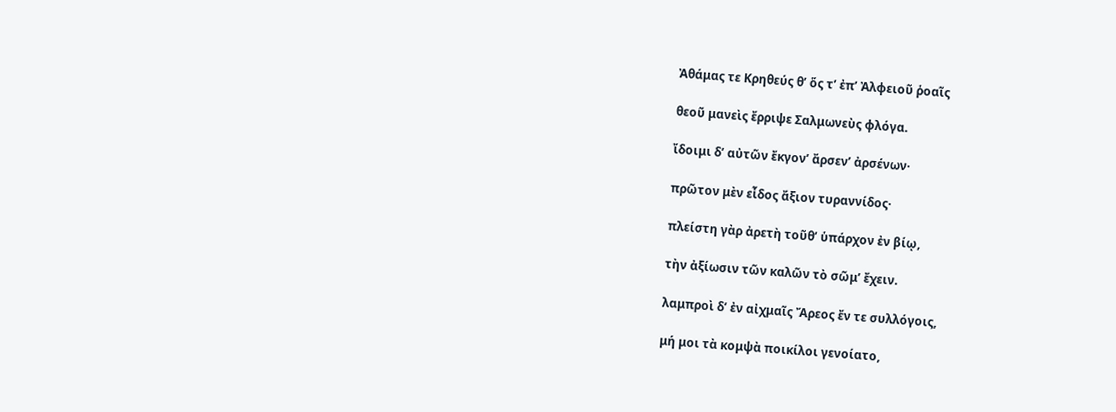Ἀθάμας τε Κρηθεύς θ’ ὅς τ’ ἐπ’ Ἀλφειοῦ ῥοαῖς

θεοῦ μανεὶς ἔρριψε Σαλμωνεὺς φλόγα.

ἴδοιμι δ’ αὐτῶν ἔκγον’ ἄρσεν’ ἀρσένων·

πρῶτον μὲν εἶδος ἄξιον τυραννίδος·

πλείστη γὰρ ἀρετὴ τοῦθ’ ὑπάρχον ἐν βίῳ,

τὴν ἀξίωσιν τῶν καλῶν τὸ σῶμ’ ἔχειν.

λαμπροὶ δ’ ἐν αἰχμαῖς Ἄρεος ἔν τε συλλόγοις,

μή μοι τὰ κομψὰ ποικίλοι γενοίατο,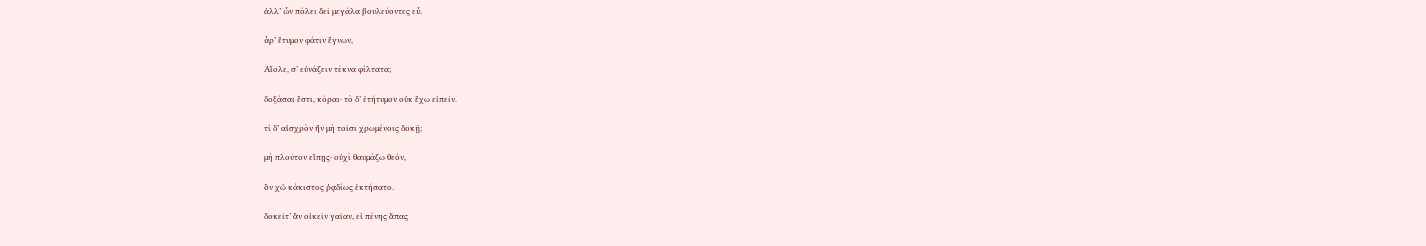ἀλλ’ ὧν πόλει δεῖ μεγάλα βουλεύοντες εὖ.

ἆρ’ ἔτυμον φάτιν ἔγνων,

Αἴολε, σ’ εὐνάζειν τέκνα φίλτατα;

δοξάσαι ἔστι, κόραι· τὸ δ’ ἐτήτυμον οὐκ ἔχω εἰπεῖν.

τί δ’ αἰσχρὸν ἢν μὴ τοῖσι χρωμένοις δοκῇ;

μὴ πλοῦτον εἴπῃς· οὐχὶ θαυμάζω θεόν,

ὃν χὡ κάκιστος ῥᾳδίως ἐκτήσατο.

δοκεῖτ’ ἂν οἰκεῖν γαῖαν, εἰ πένης ἅπας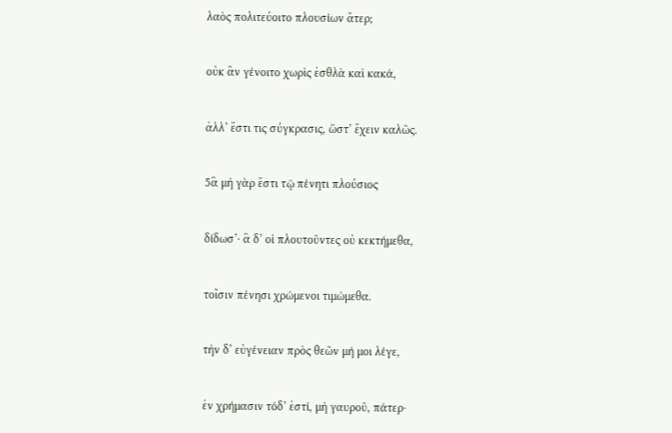λαὸς πολιτεύοιτο πλουσίων ἄτερ;

οὐκ ἂν γένοιτο χωρὶς ἐσθλὰ καὶ κακά,

ἀλλ’ ἔστι τις σύγκρασις, ὥστ’ ἔχειν καλῶς.

5ἃ μὴ γὰρ ἔστι τῷ πένητι πλούσιος

δίδωσ’· ἃ δ’ οἱ πλουτοῦντες οὐ κεκτήμεθα,

τοῖσιν πένησι χρώμενοι τιμώμεθα.

τὴν δ’ εὐγένειαν πρὸς θεῶν μή μοι λέγε,

ἐν χρήμασιν τόδ’ ἐστί, μὴ γαυροῦ, πάτερ·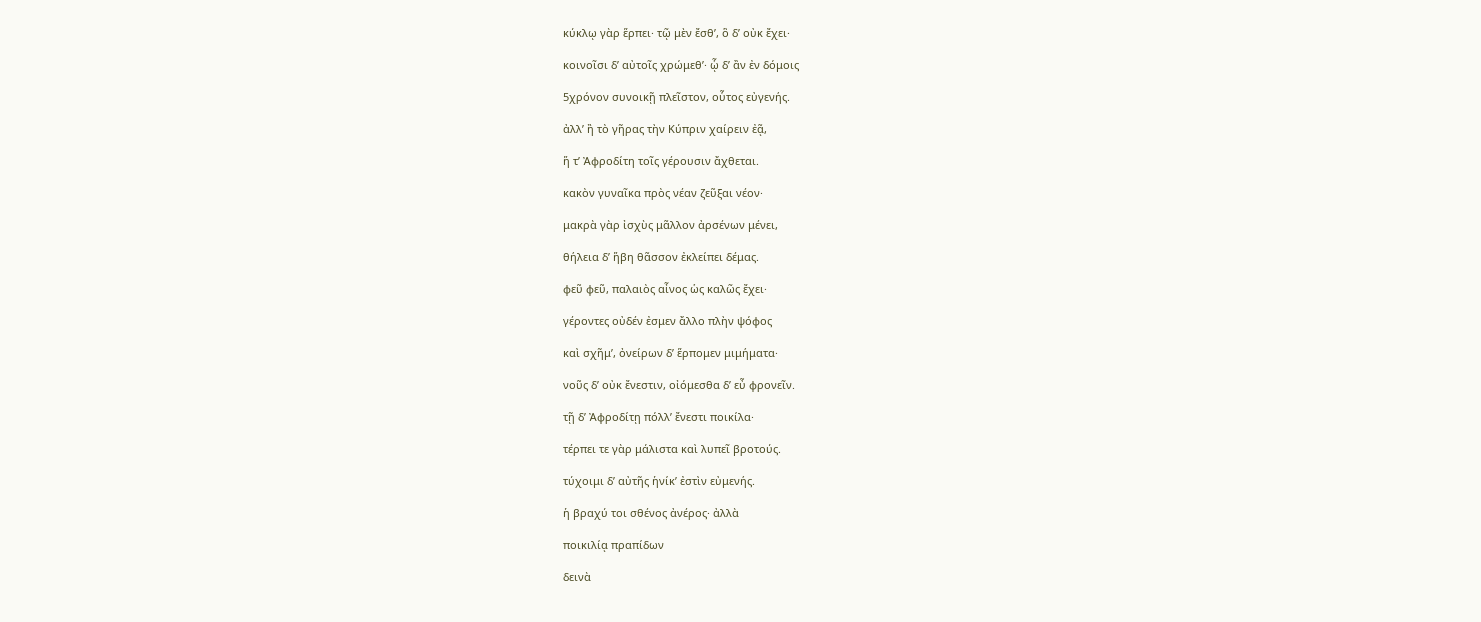κύκλῳ γὰρ ἕρπει· τῷ μὲν ἔσθ’, ὃ δ’ οὐκ ἔχει·

κοινοῖσι δ’ αὐτοῖς χρώμεθ’· ᾧ δ’ ἂν ἐν δόμοις

5χρόνον συνοικῇ πλεῖστον, οὗτος εὐγενής.

ἀλλ’ ἢ τὸ γῆρας τὴν Κύπριν χαίρειν ἐᾷ,

ἥ τ’ Ἀφροδίτη τοῖς γέρουσιν ἄχθεται.

κακὸν γυναῖκα πρὸς νέαν ζεῦξαι νέον·

μακρὰ γὰρ ἰσχὺς μᾶλλον ἀρσένων μένει,

θήλεια δ’ ἥβη θᾶσσον ἐκλείπει δέμας.

φεῦ φεῦ, παλαιὸς αἶνος ὡς καλῶς ἔχει·

γέροντες οὐδέν ἐσμεν ἄλλο πλὴν ψόφος

καὶ σχῆμ’, ὀνείρων δ’ ἕρπομεν μιμήματα·

νοῦς δ’ οὐκ ἔνεστιν, οἰόμεσθα δ’ εὖ φρονεῖν.

τῇ δ’ Ἀφροδίτῃ πόλλ’ ἔνεστι ποικίλα·

τέρπει τε γὰρ μάλιστα καὶ λυπεῖ βροτούς.

τύχοιμι δ’ αὐτῆς ἡνίκ’ ἐστὶν εὐμενής.

ἡ βραχύ τοι σθένος ἀνέρος· ἀλλὰ

ποικιλίᾳ πραπίδων

δεινὰ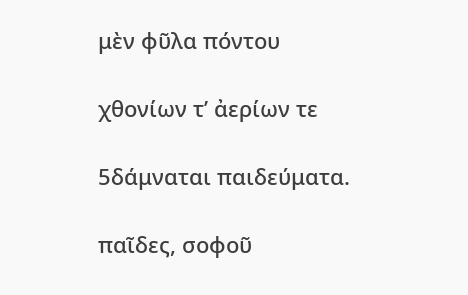μὲν φῦλα πόντου

χθονίων τ’ ἀερίων τε

5δάμναται παιδεύματα.

παῖδες, σοφοῦ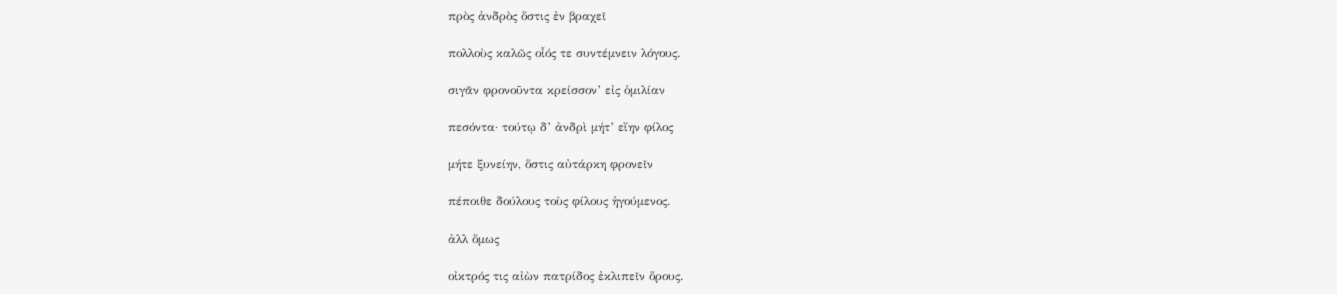πρὸς ἀνδρὸς ὅστις ἐν βραχεῖ

πολλοὺς καλῶς οἷός τε συντέμνειν λόγους.

σιγᾶν φρονοῦντα κρείσσον’ εἰς ὁμιλίαν

πεσόντα· τούτῳ δ’ ἀνδρὶ μήτ’ εἴην φίλος

μήτε ξυνείην, ὅστις αὐτάρκη φρονεῖν

πέποιθε δούλους τοὺς φίλους ἡγούμενος.

ἀλλ ὅμως

οἰκτρός τις αἰὼν πατρίδος ἐκλιπεῖν ὅρους.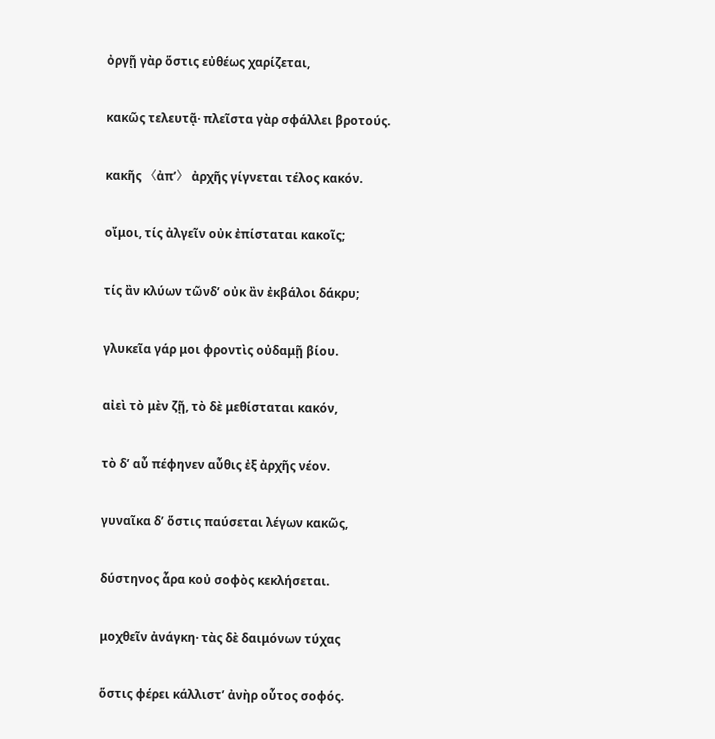ὀργῇ γὰρ ὅστις εὐθέως χαρίζεται,

κακῶς τελευτᾷ· πλεῖστα γὰρ σφάλλει βροτούς.

κακῆς 〈ἀπ’〉 ἀρχῆς γίγνεται τέλος κακόν.

οἴμοι, τίς ἀλγεῖν οὐκ ἐπίσταται κακοῖς;

τίς ἂν κλύων τῶνδ’ οὐκ ἂν ἐκβάλοι δάκρυ;

γλυκεῖα γάρ μοι φροντὶς οὐδαμῇ βίου.

αἰεὶ τὸ μὲν ζῇ, τὸ δὲ μεθίσταται κακόν,

τὸ δ’ αὖ πέφηνεν αὖθις ἐξ ἀρχῆς νέον.

γυναῖκα δ’ ὅστις παύσεται λέγων κακῶς,

δύστηνος ἆρα κοὐ σοφὸς κεκλήσεται.

μοχθεῖν ἀνάγκη· τὰς δὲ δαιμόνων τύχας

ὅστις φέρει κάλλιστ’ ἀνὴρ οὗτος σοφός.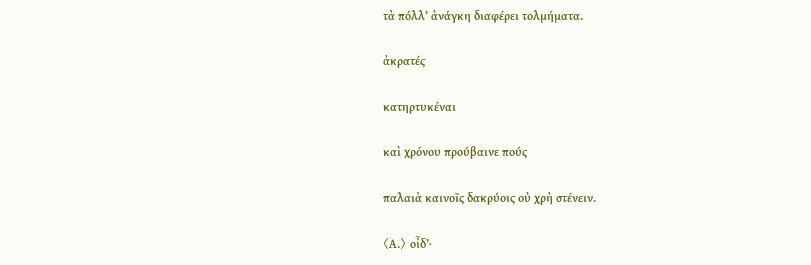τὰ πόλλ’ ἀνάγκη διαφέρει τολμήματα.

ἀκρατές

κατηρτυκέναι

καὶ χρόνου προύβαινε πούς

παλαιὰ καινοῖς δακρύοις οὐ χρὴ στένειν.

〈Α.〉 οἶδ’·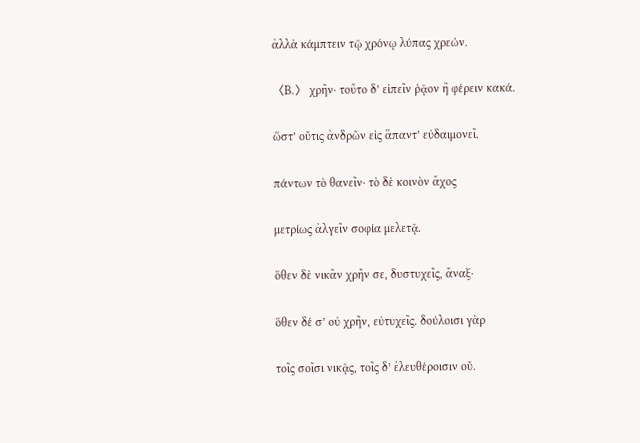ἀλλὰ κάμπτειν τῷ χρόνῳ λύπας χρεών.

〈Β.〉 χρῆν· τοῦτο δ’ εἰπεῖν ῥᾷον ἢ φέρειν κακά.

ὥστ’ οὔτις ἀνδρῶν εἰς ἅπαντ’ εὐδαιμονεῖ.

πάντων τὸ θανεῖν· τὸ δὲ κοινὸν ἄχος

μετρίως ἀλγεῖν σοφία μελετᾷ.

ὅθεν δὲ νικᾶν χρῆν σε, δυστυχεῖς, ἄναξ·

ὅθεν δέ σ’ οὐ χρῆν, εὐτυχεῖς. δούλοισι γὰρ

τοῖς σοῖσι νικᾷς, τοῖς δ’ ἐλευθέροισιν οὔ.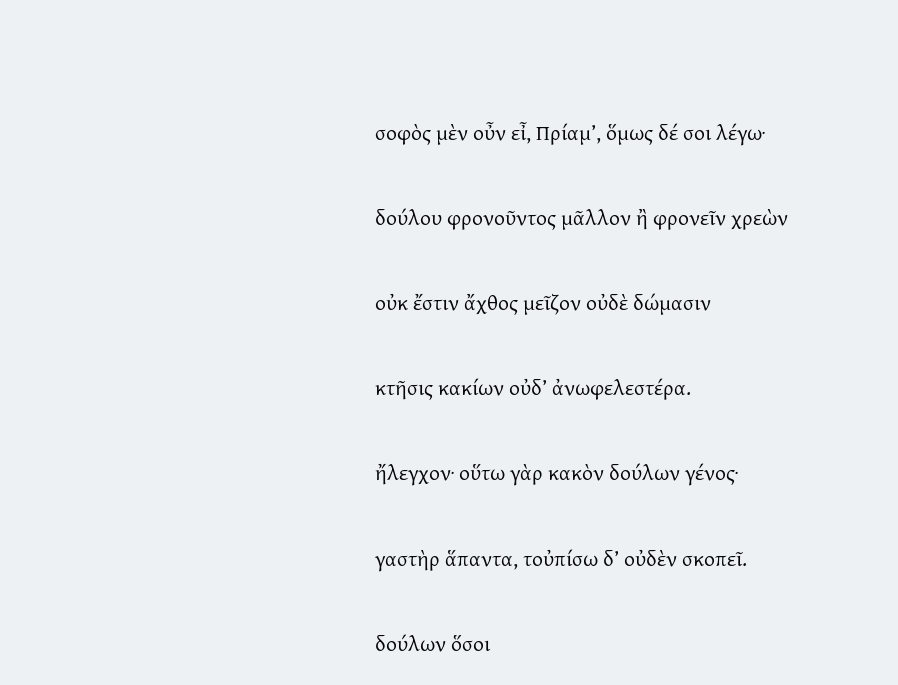σοφὸς μὲν οὖν εἶ, Πρίαμ’, ὅμως δέ σοι λέγω·

δούλου φρονοῦντος μᾶλλον ἢ φρονεῖν χρεὼν

οὐκ ἔστιν ἄχθος μεῖζον οὐδὲ δώμασιν

κτῆσις κακίων οὐδ’ ἀνωφελεστέρα.

ἤλεγχον· οὕτω γὰρ κακὸν δούλων γένος·

γαστὴρ ἅπαντα, τοὐπίσω δ’ οὐδὲν σκοπεῖ.

δούλων ὅσοι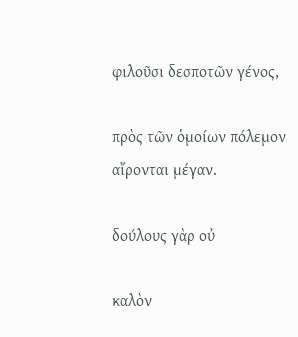φιλοῦσι δεσποτῶν γένος,

πρὸς τῶν ὁμοίων πόλεμον αἴρονται μέγαν.

δούλους γὰρ οὐ

καλὸν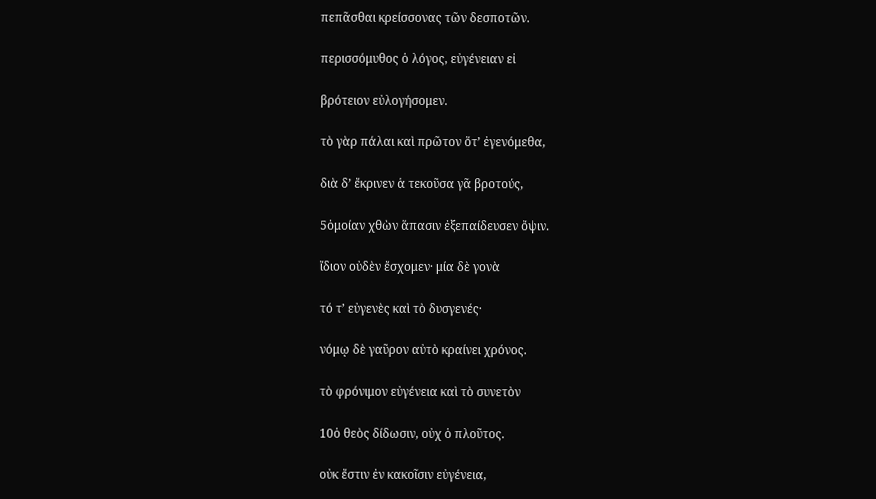πεπᾶσθαι κρείσσονας τῶν δεσποτῶν.

περισσόμυθος ὁ λόγος, εὐγένειαν εἰ

βρότειον εὐλογήσομεν.

τὸ γὰρ πάλαι καὶ πρῶτον ὅτ’ ἐγενόμεθα,

διὰ δ’ ἔκρινεν ἁ τεκοῦσα γᾶ βροτούς,

5ὁμοίαν χθὼν ἅπασιν ἐξεπαίδευσεν ὄψιν.

ἴδιον οὐδὲν ἔσχομεν· μία δὲ γονὰ

τό τ’ εὐγενὲς καὶ τὸ δυσγενές·

νόμῳ δὲ γαῦρον αὐτὸ κραίνει χρόνος.

τὸ φρόνιμον εὐγένεια καὶ τὸ συνετὸν

10ὁ θεὸς δίδωσιν, οὐχ ὁ πλοῦτος.

οὐκ ἔστιν ἐν κακοῖσιν εὐγένεια,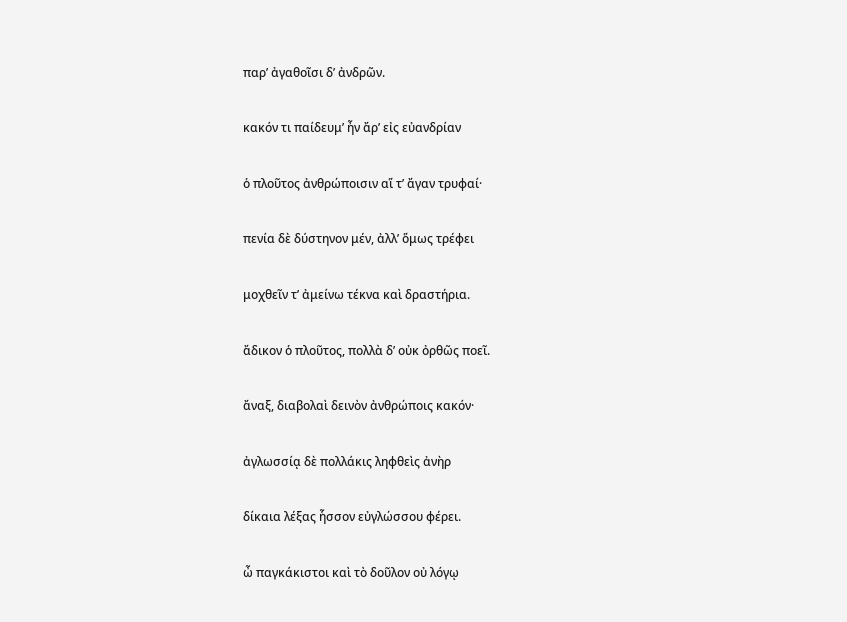παρ’ ἀγαθοῖσι δ’ ἀνδρῶν.

κακόν τι παίδευμ’ ἦν ἄρ’ εἰς εὐανδρίαν

ὁ πλοῦτος ἀνθρώποισιν αἵ τ’ ἄγαν τρυφαί·

πενία δὲ δύστηνον μέν, ἀλλ’ ὅμως τρέφει

μοχθεῖν τ’ ἀμείνω τέκνα καὶ δραστήρια.

ἄδικον ὁ πλοῦτος, πολλὰ δ’ οὐκ ὀρθῶς ποεῖ.

ἄναξ, διαβολαὶ δεινὸν ἀνθρώποις κακόν·

ἀγλωσσίᾳ δὲ πολλάκις ληφθεὶς ἀνὴρ

δίκαια λέξας ἧσσον εὐγλώσσου φέρει.

ὦ παγκάκιστοι καὶ τὸ δοῦλον οὐ λόγῳ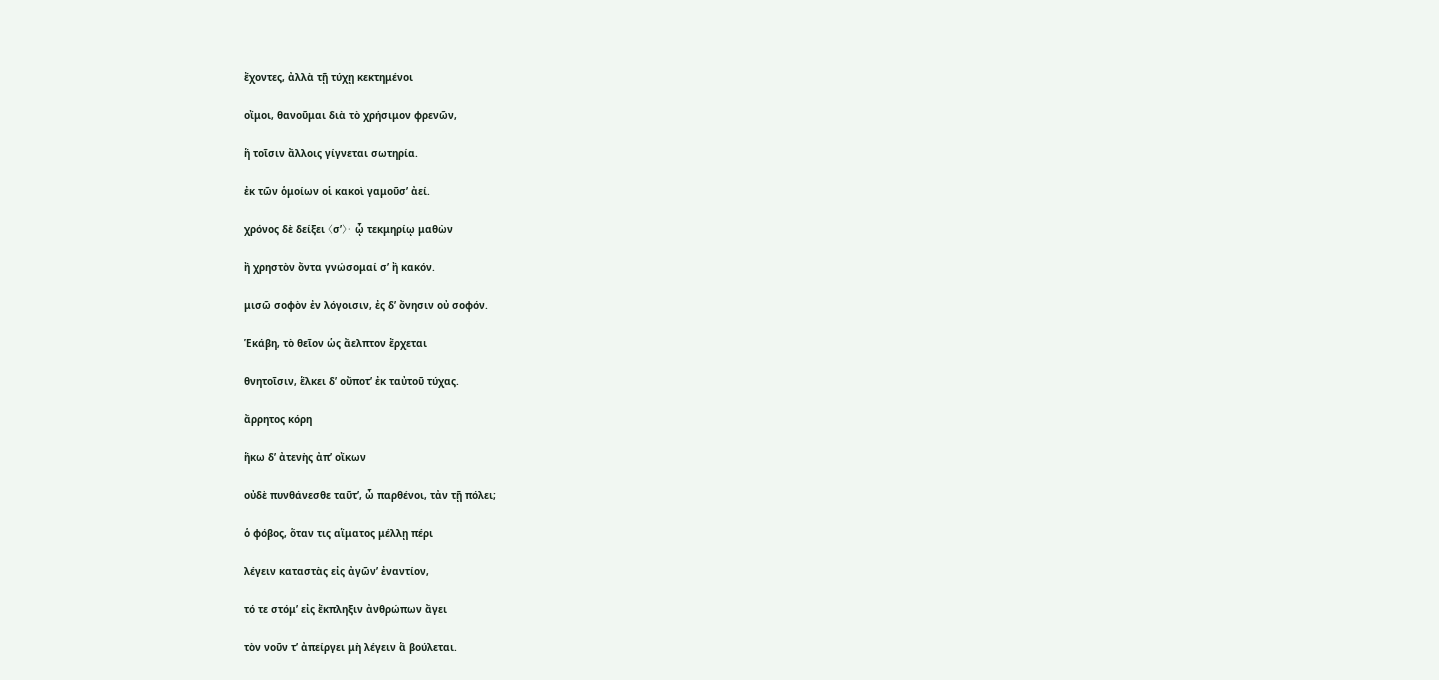ἔχοντες, ἀλλὰ τῇ τύχῃ κεκτημένοι

οἴμοι, θανοῦμαι διὰ τὸ χρήσιμον φρενῶν,

ἥ τοῖσιν ἄλλοις γίγνεται σωτηρία.

ἐκ τῶν ὁμοίων οἱ κακοὶ γαμοῦσ’ ἀεί.

χρόνος δὲ δείξει 〈σ’〉· ᾧ τεκμηρίῳ μαθὼν

ἢ χρηστὸν ὄντα γνώσομαί σ’ ἢ κακόν.

μισῶ σοφὸν ἐν λόγοισιν, ἐς δ’ ὄνησιν οὐ σοφόν.

Ἑκάβη, τὸ θεῖον ὡς ἄελπτον ἔρχεται

θνητοῖσιν, ἕλκει δ’ οὔποτ’ ἐκ ταὐτοῦ τύχας.

ἄρρητος κόρη

ἥκω δ’ ἀτενὴς ἀπ’ οἴκων

οὐδὲ πυνθάνεσθε ταῦτ’, ὦ παρθένοι, τἀν τῇ πόλει;

ὁ φόβος, ὅταν τις αἵματος μέλλῃ πέρι

λέγειν καταστὰς εἰς ἀγῶν’ ἐναντίον,

τό τε στόμ’ εἰς ἔκπληξιν ἀνθρώπων ἄγει

τὸν νοῦν τ’ ἀπείργει μὴ λέγειν ἃ βούλεται.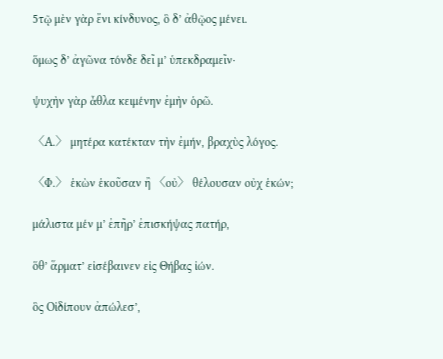5τῷ μὲν γὰρ ἔνι κίνδυνος, ὃ δ’ ἀθῷος μένει.

ὅμως δ’ ἀγῶνα τόνδε δεῖ μ’ ὑπεκδραμεῖν·

ψυχὴν γὰρ ἆθλα κειμένην ἐμὴν ὁρῶ.

〈Α.〉 μητέρα κατέκταν τὴν ἐμήν, βραχὺς λόγος.

〈Φ.〉 ἑκὼν ἑκοῦσαν ἢ 〈οὐ〉 θέλουσαν οὐχ ἑκών;

μάλιστα μέν μ’ ἐπῆρ’ ἐπισκήψας πατήρ,

ὅθ’ ἅρματ’ εἰσέβαινεν εἰς Θήβας ἰών.

ὃς Οἰδίπουν ἀπώλεσ’,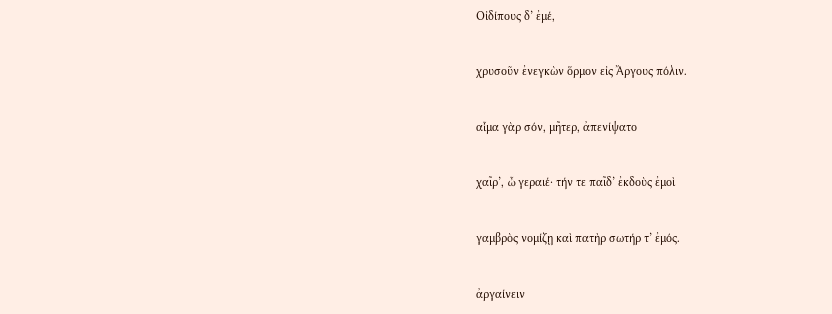Οἰδίπους δ’ ἐμέ,

χρυσοῦν ἐνεγκὼν ὅρμον εἰς Ἄργους πόλιν.

αἷμα γὰρ σόν, μῆτερ, ἀπενίψατο

χαῖρ’, ὦ γεραιέ· τήν τε παῖδ’ ἐκδοὺς ἐμοὶ

γαμβρὸς νομίζῃ καὶ πατὴρ σωτήρ τ’ ἐμός.

ἀργαίνειν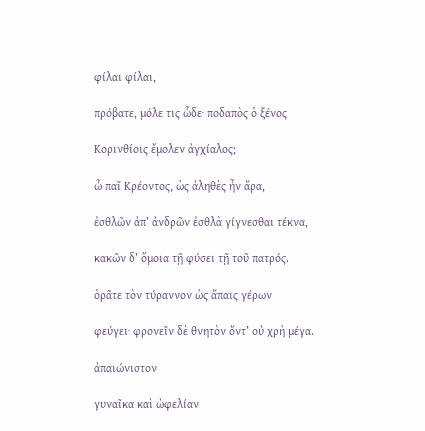φίλαι φίλαι,

πρόβατε, μόλε τις ὧδε· ποδαπὸς ὁ ξένος

Κορινθίοις ἔμολεν ἀγχίαλος;

ὦ παῖ Κρέοντος, ὡς ἀληθὲς ἦν ἄρα,

ἐσθλῶν ἀπ’ ἀνδρῶν ἐσθλὰ γίγνεσθαι τέκνα,

κακῶν δ’ ὅμοια τῇ φύσει τῇ τοῦ πατρός.

ὁρᾶτε τὸν τύραννον ὡς ἄπαις γέρων

φεύγει· φρονεῖν δὲ θνητὸν ὄντ’ οὐ χρὴ μέγα.

ἀπαιώνιστον

γυναῖκα καὶ ὠφελίαν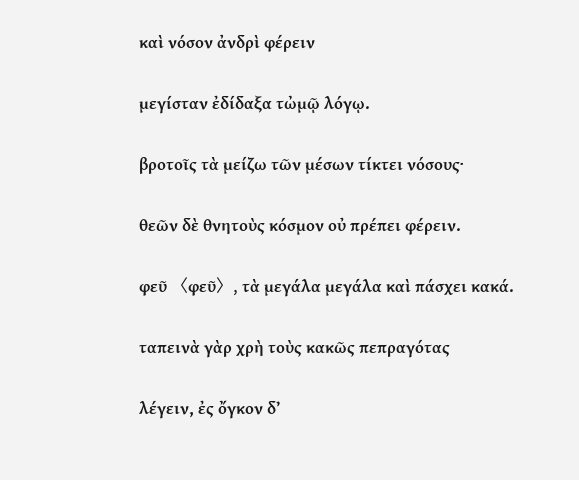καὶ νόσον ἀνδρὶ φέρειν

μεγίσταν ἐδίδαξα τὠμῷ λόγῳ.

βροτοῖς τὰ μείζω τῶν μέσων τίκτει νόσους·

θεῶν δὲ θνητοὺς κόσμον οὐ πρέπει φέρειν.

φεῦ 〈φεῦ〉, τὰ μεγάλα μεγάλα καὶ πάσχει κακά.

ταπεινὰ γὰρ χρὴ τοὺς κακῶς πεπραγότας

λέγειν, ἐς ὄγκον δ’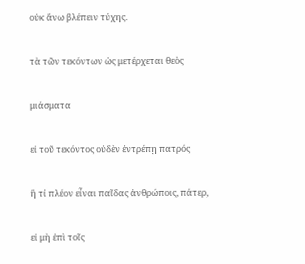οὐκ ἄνω βλέπειν τύχης.

τὰ τῶν τεκόντων ὡς μετέρχεται θεὸς

μιάσματα

εἰ τοῦ τεκόντος οὐδὲν ἐντρέπῃ πατρός

ἢ τί πλέον εἶναι παῖδας ἀνθρώποις, πάτερ,

εἰ μὴ ἐπὶ τοῖς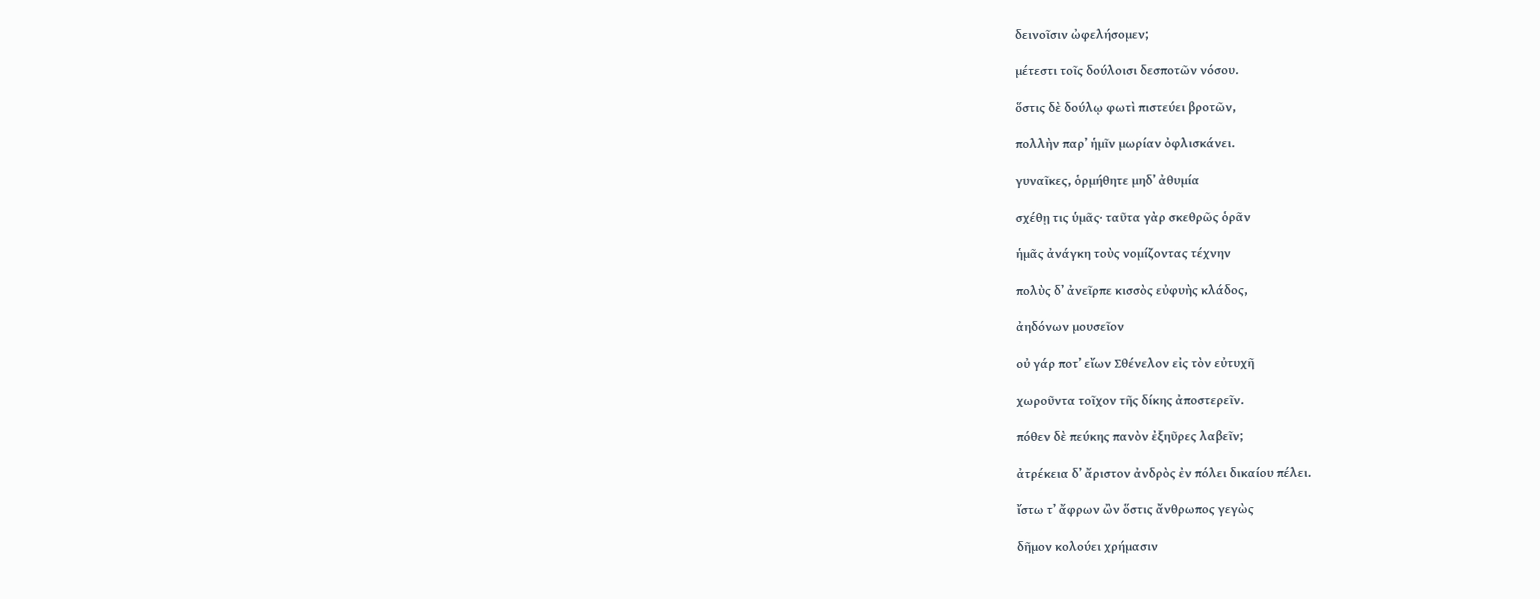δεινοῖσιν ὠφελήσομεν;

μέτεστι τοῖς δούλοισι δεσποτῶν νόσου.

ὅστις δὲ δούλῳ φωτὶ πιστεύει βροτῶν,

πολλὴν παρ’ ἡμῖν μωρίαν ὀφλισκάνει.

γυναῖκες, ὁρμήθητε μηδ’ ἀθυμία

σχέθῃ τις ὑμᾶς· ταῦτα γὰρ σκεθρῶς ὁρᾶν

ἡμᾶς ἀνάγκη τοὺς νομίζοντας τέχνην

πολὺς δ’ ἀνεῖρπε κισσὸς εὐφυὴς κλάδος,

ἀηδόνων μουσεῖον

οὐ γάρ ποτ’ εἴων Σθένελον εἰς τὸν εὐτυχῆ

χωροῦντα τοῖχον τῆς δίκης ἀποστερεῖν.

πόθεν δὲ πεύκης πανὸν ἐξηῦρες λαβεῖν;

ἀτρέκεια δ’ ἄριστον ἀνδρὸς ἐν πόλει δικαίου πέλει.

ἴστω τ’ ἄφρων ὢν ὅστις ἄνθρωπος γεγὼς

δῆμον κολούει χρήμασιν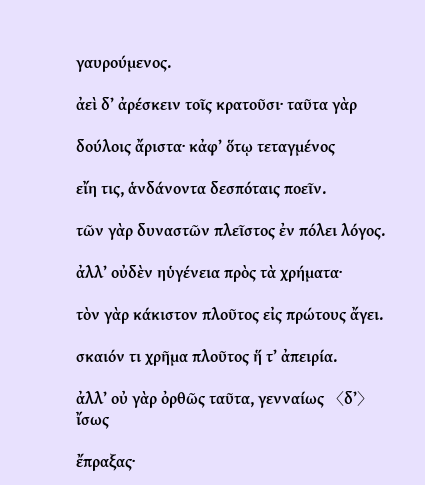γαυρούμενος.

ἀεὶ δ’ ἀρέσκειν τοῖς κρατοῦσι· ταῦτα γὰρ

δούλοις ἄριστα· κἀφ’ ὅτῳ τεταγμένος

εἴη τις, ἁνδάνοντα δεσπόταις ποεῖν.

τῶν γὰρ δυναστῶν πλεῖστος ἐν πόλει λόγος.

ἀλλ’ οὐδὲν ηὑγένεια πρὸς τὰ χρήματα·

τὸν γὰρ κάκιστον πλοῦτος εἰς πρώτους ἄγει.

σκαιόν τι χρῆμα πλοῦτος ἥ τ’ ἀπειρία.

ἀλλ’ οὐ γὰρ ὀρθῶς ταῦτα, γενναίως 〈δ’〉 ἴσως

ἔπραξας·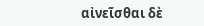αἰνεῖσθαι δὲ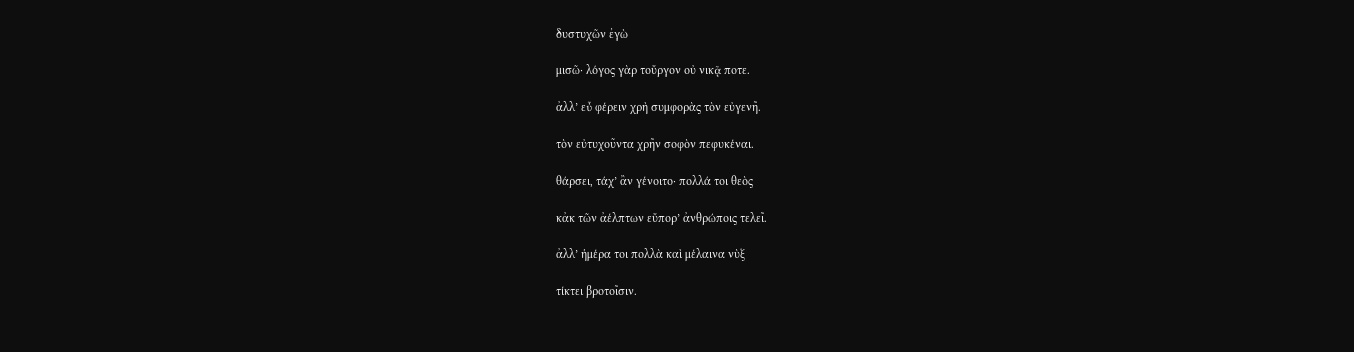δυστυχῶν ἐγὼ

μισῶ· λόγος γὰρ τοὔργον οὐ νικᾷ ποτε.

ἀλλ’ εὖ φέρειν χρὴ συμφορὰς τὸν εὐγενῆ.

τὸν εὐτυχοῦντα χρῆν σοφὸν πεφυκέναι.

θάρσει, τάχ’ ἂν γένοιτο· πολλά τοι θεὸς

κἀκ τῶν ἀέλπτων εὔπορ’ ἀνθρώποις τελεῖ.

ἀλλ’ ἡμέρα τοι πολλὰ καὶ μέλαινα νὺξ

τίκτει βροτοῖσιν.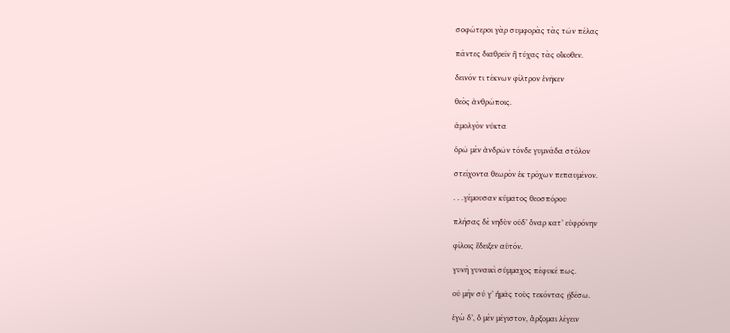σοφώτεροι γὰρ συμφορὰς τὰς τῶν πέλας

πάντες διαθρεῖν ἢ τύχας τὰς οἴκοθεν.

δεινόν τι τέκνων φίλτρον ἐνῆκεν

θεὸς ἀνθρώποις.

ἀμολγὸν νύκτα

ὁρῶ μὲν ἀνδρῶν τόνδε γυμνάδα στόλον

στείχοντα θεωρὸν ἐκ τρόχων πεπαυμένον.

. . .γέμουσαν κύματος θεοσπόρου

πλήσας δὲ νηδὺν οὐδ’ ὄναρ κατ’ εὐφρόνην

φίλοις ἔδειξεν αὑτόν.

γυνὴ γυναικὶ σύμμαχος πέφυκέ πως.

οὐ μὴν σύ γ’ ἡμᾶς τοὺς τεκόντας ᾐδέσω.

ἐγὼ δ’, ὃ μὲν μέγιστον, ἄρξομαι λέγειν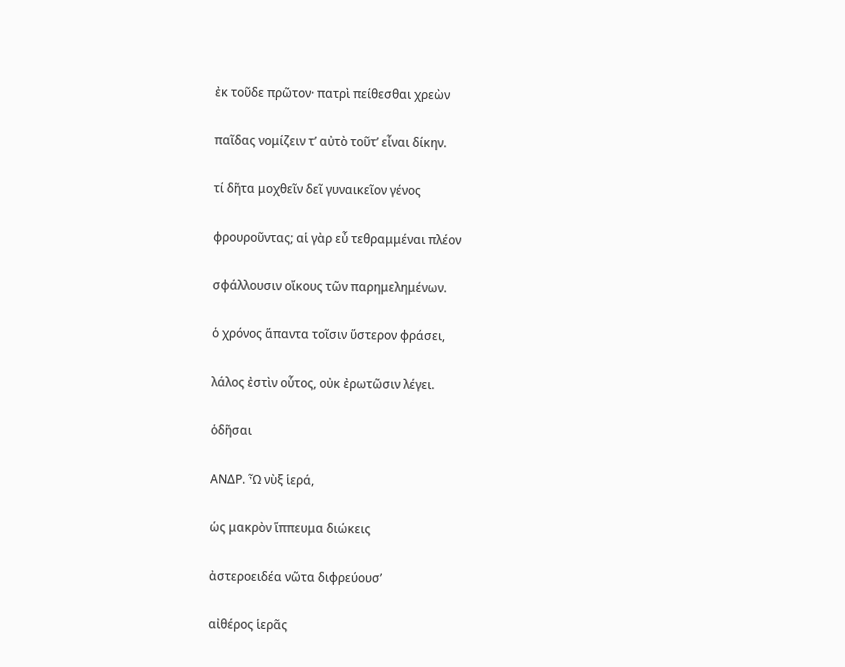ἐκ τοῦδε πρῶτον· πατρὶ πείθεσθαι χρεὼν

παῖδας νομίζειν τ’ αὐτὸ τοῦτ’ εἶναι δίκην.

τί δῆτα μοχθεῖν δεῖ γυναικεῖον γένος

φρουροῦντας; αἱ γὰρ εὖ τεθραμμέναι πλέον

σφάλλουσιν οἴκους τῶν παρημελημένων.

ὁ χρόνος ἅπαντα τοῖσιν ὕστερον φράσει,

λάλος ἐστὶν οὗτος, οὐκ ἐρωτῶσιν λέγει.

ὁδῆσαι

ΑΝΔΡ. Ὦ νὺξ ἱερά,

ὡς μακρὸν ἵππευμα διώκεις

ἀστεροειδέα νῶτα διφρεύουσ’

αἰθέρος ἱερᾶς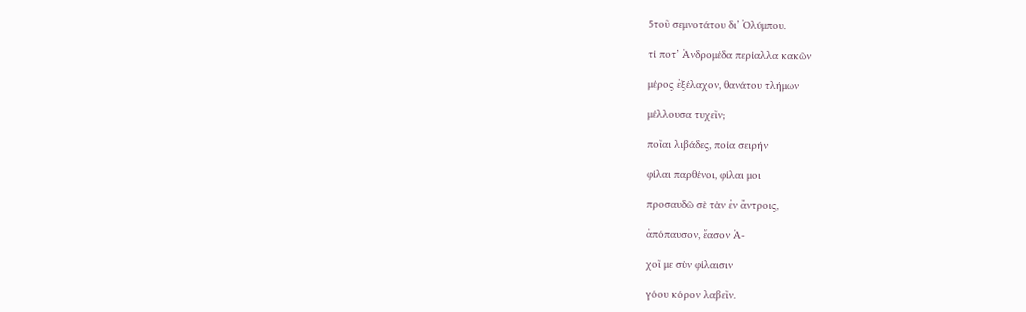5τοῦ σεμνοτάτου δι’ Ὀλύμπου.

τί ποτ’ Ἀνδρομέδα περίαλλα κακῶν

μέρος ἐξέλαχον, θανάτου τλήμων

μέλλουσα τυχεῖν;

ποῖαι λιβάδες, ποία σειρήν

φίλαι παρθένοι, φίλαι μοι

προσαυδῶ σὲ τὰν ἐν ἄντροις,

ἀπόπαυσον, ἔασον Ἀ-

χοῖ με σὺν φίλαισιν

γόου κόρον λαβεῖν.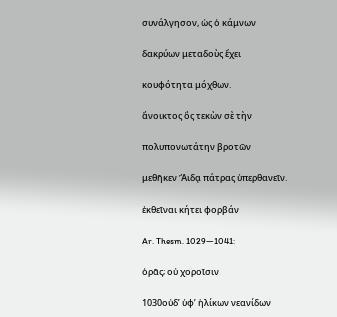συνάλγησον, ὡς ὁ κάμνων

δακρύων μεταδοὺς ἔχει

κουφότητα μόχθων.

ἄνοικτος ὃς τεκὼν σὲ τὴν

πολυπονωτάτην βροτῶν

μεθῆκεν Ἅιδᾳ πάτρας ὑπερθανεῖν.

ἐκθεῖναι κήτει φορβάν

Ar. Thesm. 1029―1041:

ὁρᾶς; οὐ χοροῖσιν

1030οὐδ’ ὑφ’ ἡλίκων νεανίδων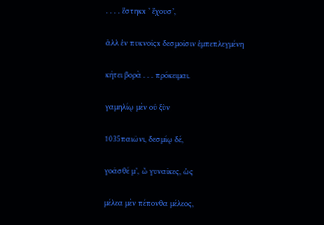. . . . ἕστηκx ’ ἔχουσ’,

ἀλλ ἐν πυκνοῖςx δεσμοῖσιν ἐμπεπλεγμένη

κήτει βορὰ . . . πρόκειμαι.

γαμηλίῳ μὲν οὐ ξὺν

1035παιῶνι, δεσμίῳ δέ,

γοᾶσθέ μ’, ὦ γυναῖκες, ὡς

μέλεα μὲν πέπονθα μέλεος,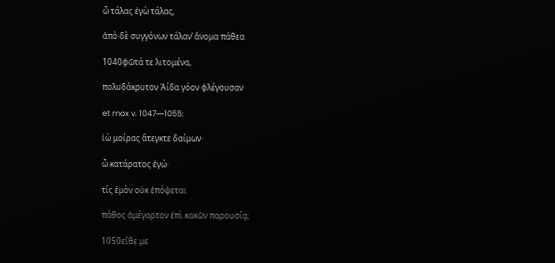ὦ τάλας ἐγὼ τάλας,

ἀπὸ δὲ συγγόνων τάλαν’ ἄνομα πάθεα

1040φῶτά τε λιτομένα,

πολυδάκρυτον Ἀίδα γόον φλέγουσαν

et mox v. 1047―1055:

ἰὼ μοίρας ἄτεγκτε δαίμων·

ὦ κατάρατος ἐγώ·

τίς ἐμὸν οὐκ ἐπόψεται

πάθος ἀμέγαρτον ἐπὶ κακῶν παρουσίᾳ;

1050εἴθε με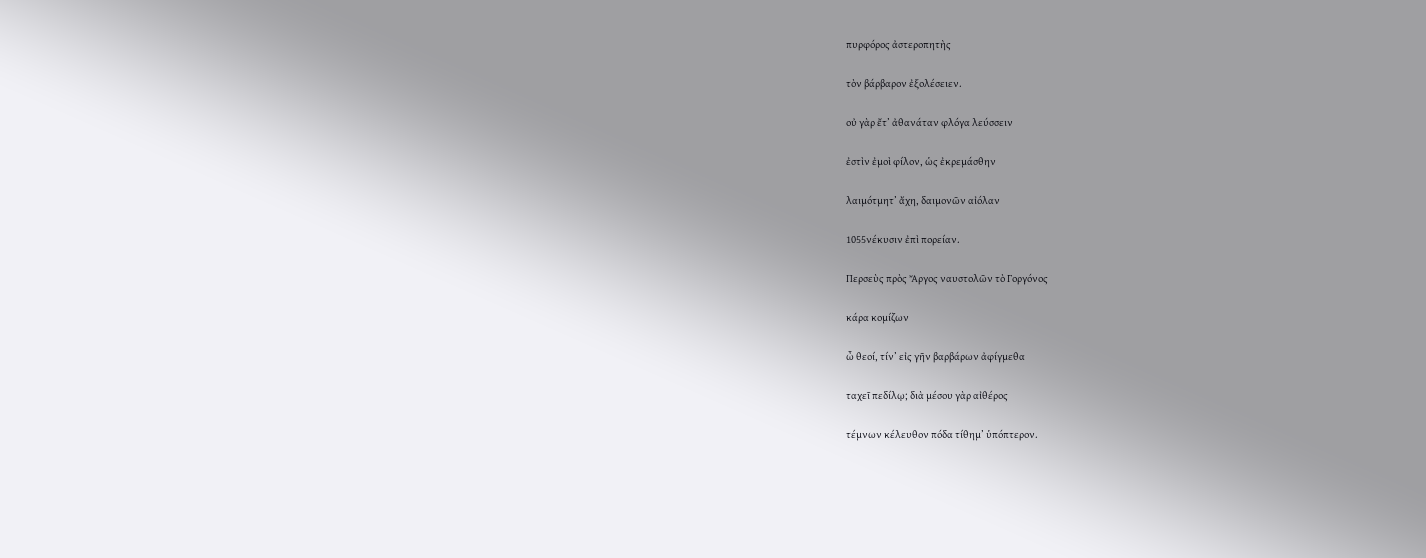πυρφόρος ἀστεροπητὴς

τὸν βάρβαρον ἐξολέσειεν.

οὐ γὰρ ἔτ’ ἀθανάταν φλόγα λεύσσειν

ἐστὶν ἐμοὶ φίλον, ὡς ἐκρεμάσθην

λαιμότμητ’ ἄχη, δαιμονῶν αἰόλαν

1055νέκυσιν ἐπὶ πορείαν.

Περσεὺς πρὸς Ἄργος ναυστολῶν τὸ Γοργόνος

κάρα κομίζων

ὦ θεοί, τίν’ εἰς γῆν βαρβάρων ἀφίγμεθα

ταχεῖ πεδίλῳ; διὰ μέσου γὰρ αἰθέρος

τέμνων κέλευθον πόδα τίθημ’ ὑπόπτερον.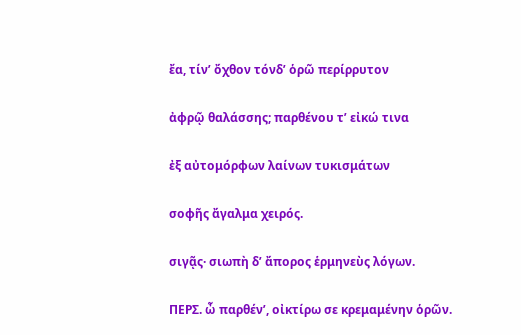ἔα, τίν’ ὄχθον τόνδ’ ὁρῶ περίρρυτον

ἀφρῷ θαλάσσης; παρθένου τ’ εἰκώ τινα

ἐξ αὐτομόρφων λαίνων τυκισμάτων

σοφῆς ἄγαλμα χειρός.

σιγᾷς· σιωπὴ δ’ ἄπορος ἑρμηνεὺς λόγων.

ΠΕΡΣ. ὦ παρθέν’, οἰκτίρω σε κρεμαμένην ὁρῶν.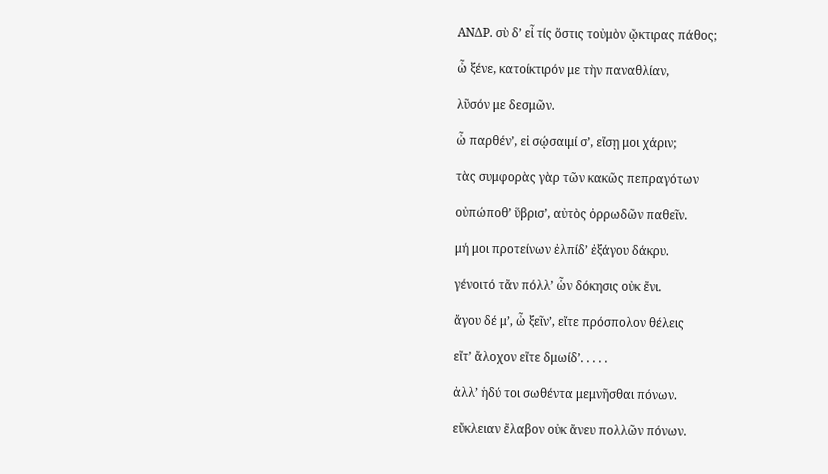ΑΝΔΡ. σὺ δ’ εἶ τίς ὅστις τοὐμὸν ᾤκτιρας πάθος;

ὦ ξένε, κατοίκτιρόν με τὴν παναθλίαν,

λῦσόν με δεσμῶν.

ὦ παρθέν’, εἰ σῴσαιμί σ’, εἴσῃ μοι χάριν;

τὰς συμφορὰς γὰρ τῶν κακῶς πεπραγότων

οὐπώποθ’ ὕβρισ’, αὐτὸς ὀρρωδῶν παθεῖν.

μή μοι προτείνων ἐλπίδ’ ἐξάγου δάκρυ.

γένοιτό τἄν πόλλ’ ὧν δόκησις οὐκ ἔνι.

ἄγου δέ μ’, ὦ ξεῖν’, εἴτε πρόσπολον θέλεις

εἴτ’ ἄλοχον εἴτε δμωίδ’. . . . .

ἀλλ’ ἡδύ τοι σωθέντα μεμνῆσθαι πόνων.

εὔκλειαν ἔλαβον οὐκ ἄνευ πολλῶν πόνων.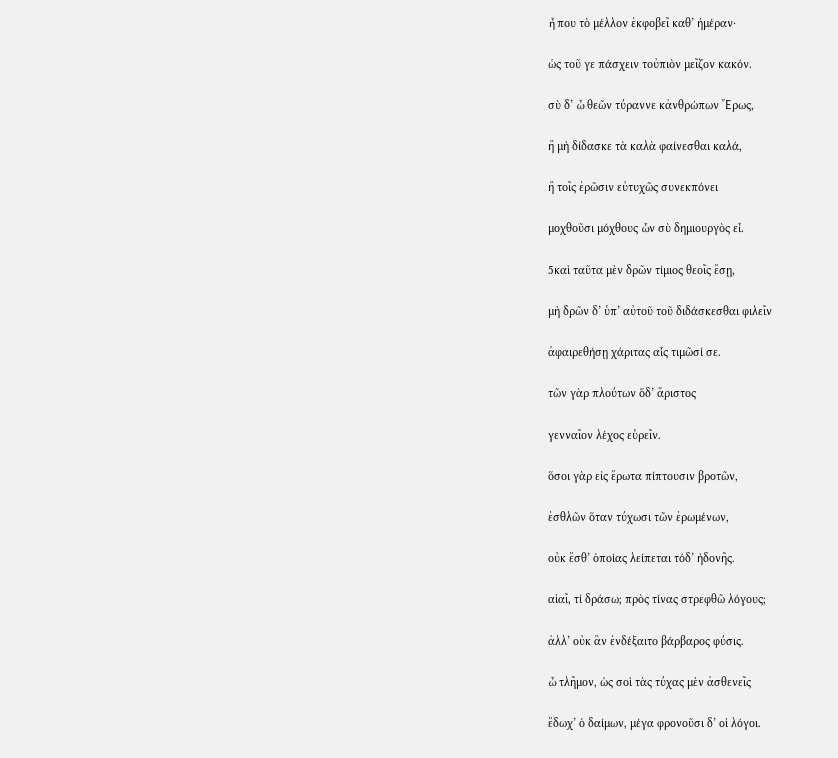ἦ που τὸ μέλλον ἐκφοβεῖ καθ’ ἡμέραν·

ὡς τοῦ γε πάσχειν τοὐπιὸν μεῖζον κακόν.

σὺ δ’ ὦ θεῶν τύραννε κἀνθρώπων Ἔρως,

ἢ μὴ δίδασκε τὰ καλὰ φαίνεσθαι καλά,

ἢ τοῖς ἐρῶσιν εὐτυχῶς συνεκπόνει

μοχθοῦσι μόχθους ὧν σὺ δημιουργὸς εἶ.

5καὶ ταῦτα μὲν δρῶν τίμιος θεοῖς ἔσῃ,

μὴ δρῶν δ’ ὑπ’ αὐτοῦ τοῦ διδάσκεσθαι φιλεῖν

ἀφαιρεθήσῃ χάριτας αἷς τιμῶσί σε.

τῶν γὰρ πλούτων ὅδ’ ἄριστος

γενναῖον λέχος εὑρεῖν.

ὅσοι γὰρ εἰς ἔρωτα πίπτουσιν βροτῶν,

ἐσθλῶν ὅταν τύχωσι τῶν ἐρωμένων,

οὐκ ἔσθ’ ὁποίας λείπεται τόδ’ ἡδονῆς.

αἰαῖ, τί δράσω; πρὸς τίνας στρεφθῶ λόγους;

ἀλλ’ οὐκ ἂν ἐνδέξαιτο βάρβαρος φύσις.

ὦ τλῆμον, ὡς σοὶ τὰς τύχας μὲν ἀσθενεῖς

ἔδωχ’ ὁ δαίμων, μέγα φρονοῦσι δ’ οἱ λόγοι.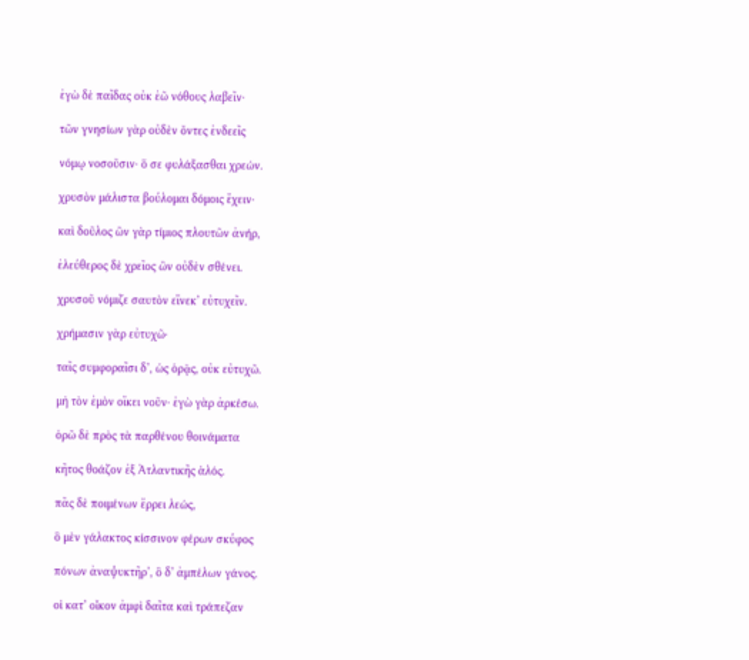ἐγὼ δὲ παῖδας οὐκ ἐῶ νόθους λαβεῖν·

τῶν γνησίων γὰρ οὐδὲν ὄντες ἐνδεεῖς

νόμῳ νοσοῦσιν· ὅ σε φυλάξασθαι χρεών.

χρυσὸν μάλιστα βούλομαι δόμοις ἔχειν·

καὶ δοῦλος ὢν γὰρ τίμιος πλουτῶν ἀνήρ,

ἐλεύθερος δὲ χρεῖος ὢν οὐδὲν σθένει.

χρυσοῦ νόμιζε σαυτὸν εἵνεκ’ εὐτυχεῖν.

χρήμασιν γὰρ εὐτυχῶ·

ταῖς συμφοραῖσι δ’, ὡς ὁρᾷς, οὐκ εὐτυχῶ.

μὴ τὸν ἐμὸν οἴκει νοῦν· ἐγὼ γὰρ ἀρκέσω.

ὁρῶ δὲ πρὸς τὰ παρθένου θοινάματα

κῆτος θοάζον ἐξ Ἀτλαντικῆς ἁλός.

πᾶς δὲ ποιμένων ἔρρει λεώς,

ὃ μὲν γάλακτος κίσσινον φέρων σκύφος

πόνων ἀναψυκτῆρ’, ὃ δ’ ἀμπέλων γάνος.

οἱ κατ’ οἶκον ἀμφὶ δαῖτα καὶ τράπεζαν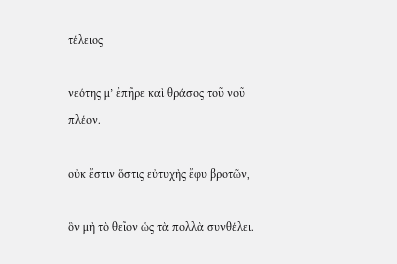τέλειος

νεότης μ’ ἐπῆρε καὶ θράσος τοῦ νοῦ πλέον.

οὐκ ἔστιν ὅστις εὐτυχὴς ἔφυ βροτῶν,

ὃν μὴ τὸ θεῖον ὡς τὰ πολλὰ συνθέλει.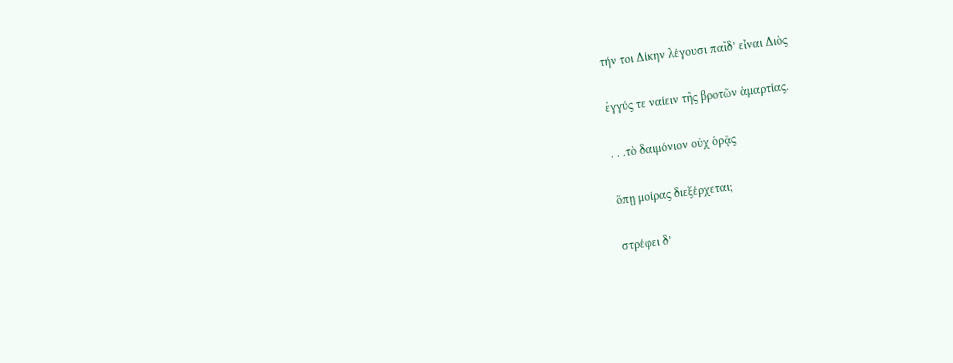τήν τοι Δίκην λέγουσι παῖδ’ εἶναι Διὸς

ἐγγύς τε ναίειν τῆς βροτῶν ἁμαρτίας.

. . .τὸ δαιμόνιον οὐχ ὁρᾷς

ὅπῃ μοίρας διεξέρχεται;

στρέφει δ’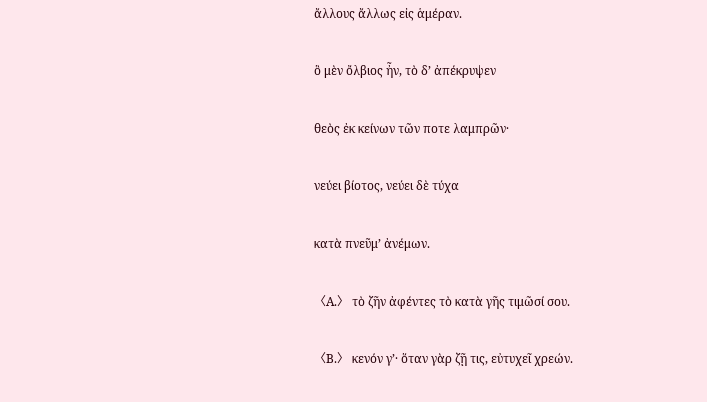ἄλλους ἄλλως εἰς ἁμέραν.

ὃ μὲν ὄλβιος ἦν, τὸ δ’ ἀπέκρυψεν

θεὸς ἐκ κείνων τῶν ποτε λαμπρῶν·

νεύει βίοτος, νεύει δὲ τύχα

κατὰ πνεῦμ’ ἀνέμων.

〈Α.〉 τὸ ζῆν ἀφέντες τὸ κατὰ γῆς τιμῶσί σου.

〈Β.〉 κενόν γ’· ὅταν γὰρ ζῇ τις, εὐτυχεῖ χρεών.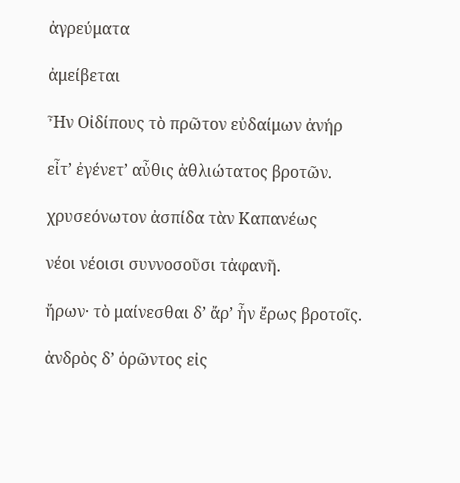ἀγρεύματα

ἀμείβεται

Ἦν Οἰδίπους τὸ πρῶτον εὐδαίμων ἀνήρ

εἶτ’ ἐγένετ’ αὖθις ἀθλιώτατος βροτῶν.

χρυσεόνωτον ἀσπίδα τὰν Καπανέως

νέοι νέοισι συννοσοῦσι τἀφανῆ.

ἤρων· τὸ μαίνεσθαι δ’ ἄρ’ ἦν ἔρως βροτοῖς.

ἀνδρὸς δ’ ὁρῶντος εἰς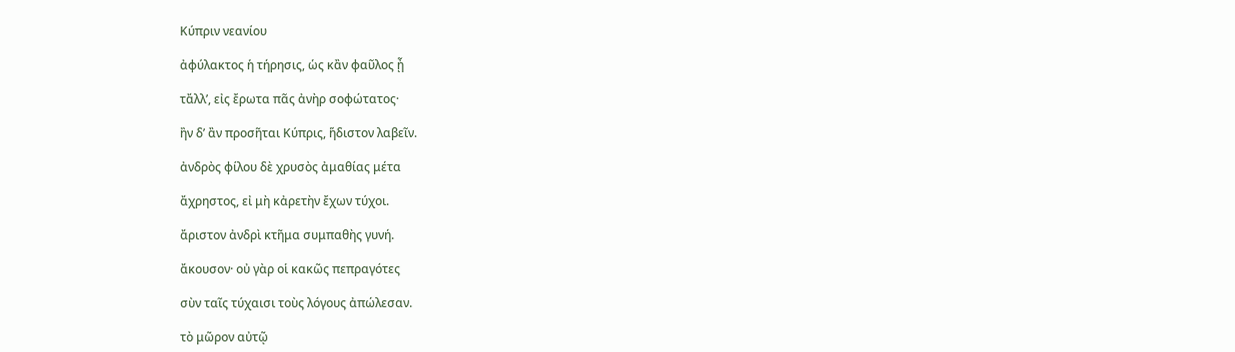Κύπριν νεανίου

ἀφύλακτος ἡ τήρησις, ὡς κἂν φαῦλος ᾖ

τἄλλ’, εἰς ἔρωτα πᾶς ἀνὴρ σοφώτατος·

ἢν δ’ ἂν προσῆται Κύπρις, ἥδιστον λαβεῖν.

ἀνδρὸς φίλου δὲ χρυσὸς ἀμαθίας μέτα

ἄχρηστος, εἰ μὴ κἀρετὴν ἔχων τύχοι.

ἄριστον ἀνδρὶ κτῆμα συμπαθὴς γυνή.

ἄκουσον· οὐ γὰρ οἱ κακῶς πεπραγότες

σὺν ταῖς τύχαισι τοὺς λόγους ἀπώλεσαν.

τὸ μῶρον αὐτῷ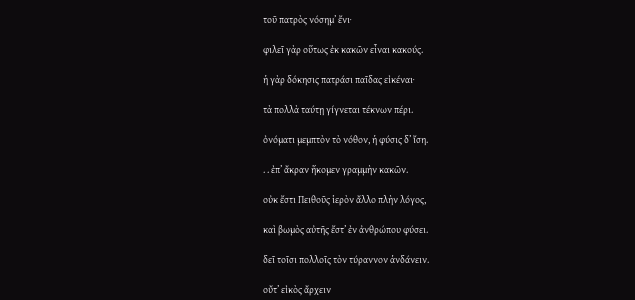τοῦ πατρὸς νόσημ’ ἔνι·

φιλεῖ γὰρ οὕτως ἐκ κακῶν εἶναι κακούς.

ἡ γὰρ δόκησις πατράσι παῖδας εἰκέναι·

τὰ πολλὰ ταύτῃ γίγνεται τέκνων πέρι.

ὀνόματι μεμπτὸν τὸ νόθον, ἡ φύσις δ’ ἴση.

. . ἐπ’ ἄκραν ἥκομεν γραμμὴν κακῶν.

οὐκ ἔστι Πειθοῦς ἱερὸν ἄλλο πλὴν λόγος,

καὶ βωμὸς αὐτῆς ἔστ’ ἐν ἀνθρώπου φύσει.

δεῖ τοῖσι πολλοῖς τὸν τύραννον ἁνδάνειν.

οὔτ’ εἰκὸς ἄρχειν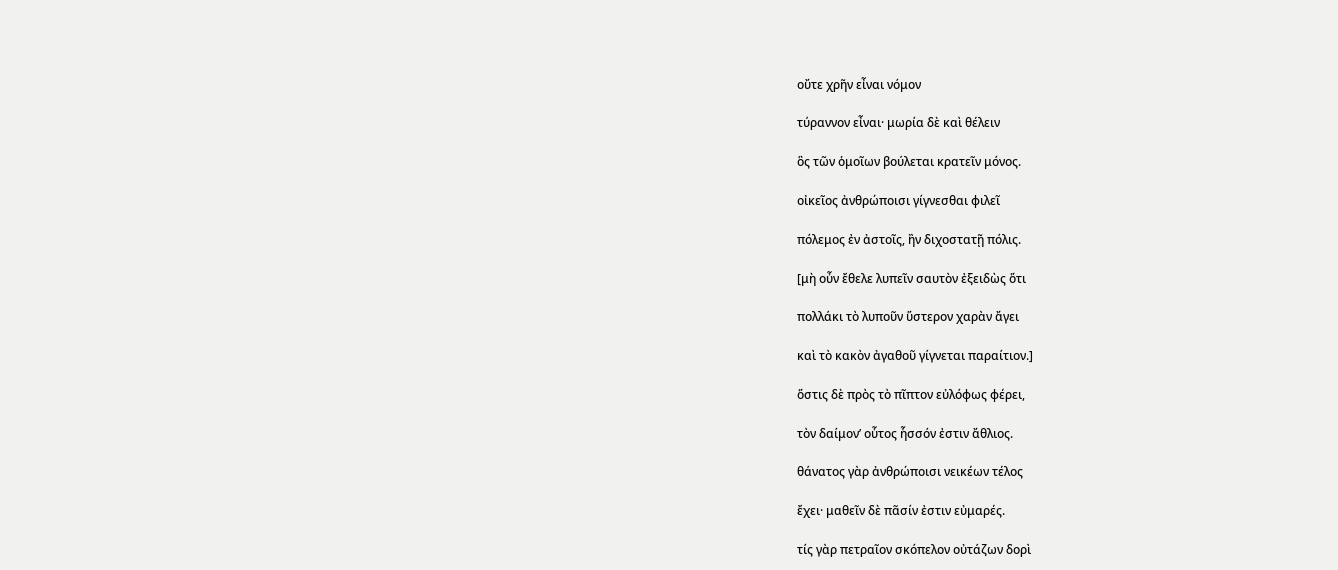οὔτε χρῆν εἶναι νόμον

τύραννον εἶναι· μωρία δὲ καὶ θέλειν

ὃς τῶν ὁμοῖων βούλεται κρατεῖν μόνος.

οἰκεῖος ἀνθρώποισι γίγνεσθαι φιλεῖ

πόλεμος ἐν ἀστοῖς, ἢν διχοστατῇ πόλις.

[μὴ οὖν ἔθελε λυπεῖν σαυτὸν ἐξειδὼς ὅτι

πολλάκι τὸ λυποῦν ὕστερον χαρὰν ἄγει

καὶ τὸ κακὸν ἀγαθοῦ γίγνεται παραίτιον.]

ὅστις δὲ πρὸς τὸ πῖπτον εὐλόφως φέρει,

τὸν δαίμον’ οὗτος ἧσσόν ἐστιν ἄθλιος.

θάνατος γὰρ ἀνθρώποισι νεικέων τέλος

ἔχει· μαθεῖν δὲ πᾶσίν ἐστιν εὐμαρές.

τίς γὰρ πετραῖον σκόπελον οὐτάζων δορὶ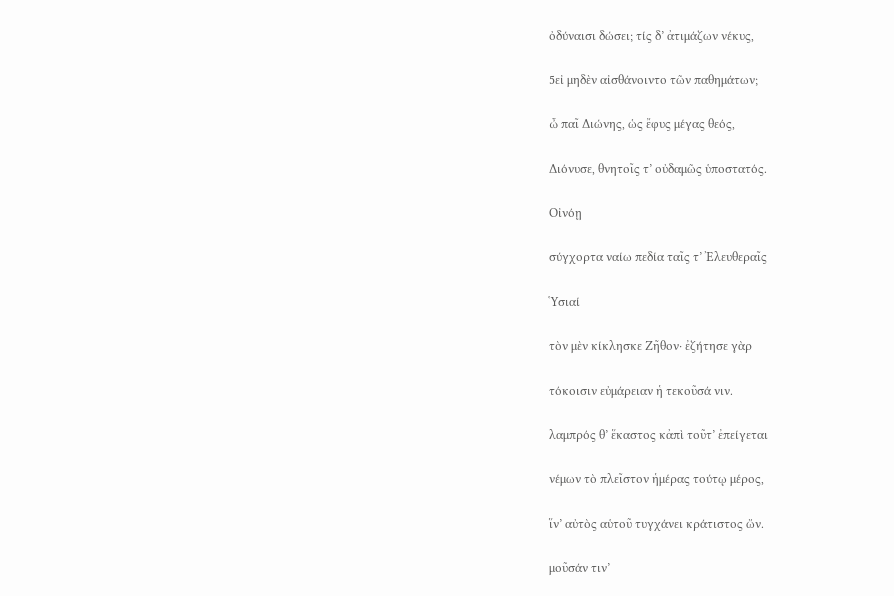ὀδύναισι δώσει; τίς δ’ ἀτιμάζων νέκυς,

5εἰ μηδὲν αἰσθάνοιντο τῶν παθημάτων;

ὦ παῖ Διώνης, ὡς ἔφυς μέγας θεός,

Διόνυσε, θνητοῖς τ’ οὐδαμῶς ὑποστατός.

Οἰνόῃ

σύγχορτα ναίω πεδία ταῖς τ’ Ἐλευθεραῖς

Ὑσιαί

τὸν μὲν κίκλησκε Ζῆθον· ἐζήτησε γὰρ

τόκοισιν εὐμάρειαν ἡ τεκοῦσά νιν.

λαμπρός θ’ ἕκαστος κἀπὶ τοῦτ’ ἐπείγεται

νέμων τὸ πλεῖστον ἡμέρας τούτῳ μέρος,

ἵν’ αὐτὸς αὑτοῦ τυγχάνει κράτιστος ὤν.

μοῦσάν τιν’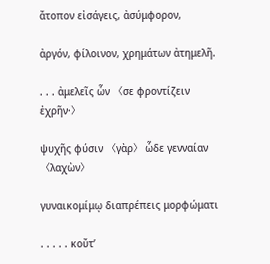ἄτοπον εἰσάγεις, ἀσύμφορον,

ἀργόν, φίλοινον, χρημάτων ἀτημελῆ.

. . . ἀμελεῖς ὧν 〈σε φροντίζειν ἐχρῆν·〉

ψυχῆς φύσιν 〈γὰρ〉 ὧδε γενναίαν 〈λαχὼν〉

γυναικομίμῳ διαπρέπεις μορφώματι

. . . . . κοὔτ’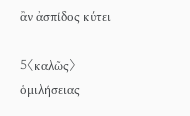ἂν ἀσπίδος κύτει

5〈καλῶς〉 ὁμιλήσειας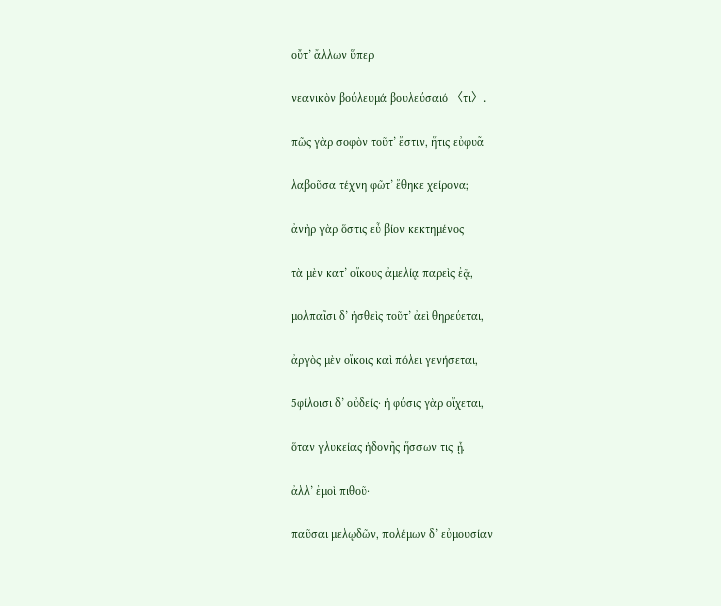οὔτ’ ἄλλων ὕπερ

νεανικὸν βούλευμά βουλεύσαιό 〈τι〉.

πῶς γὰρ σοφὸν τοῦτ’ ἔστιν, ἥτις εὐφυᾶ

λαβοῦσα τέχνη φῶτ’ ἔθηκε χείρονα;

ἀνὴρ γὰρ ὅστις εὖ βίον κεκτημένος

τὰ μὲν κατ’ οἴκους ἀμελίᾳ παρεὶς ἐᾷ,

μολπαῖσι δ’ ἡσθεὶς τοῦτ’ ἀεὶ θηρεύεται,

ἀργὸς μὲν οἴκοις καὶ πόλει γενήσεται,

5φίλοισι δ’ οὐδείς· ἡ φύσις γὰρ οἴχεται,

ὅταν γλυκείας ἡδονῆς ἥσσων τις ᾖ.

ἀλλ’ ἐμοὶ πιθοῦ·

παῦσαι μελῳδῶν, πολέμων δ’ εὐμουσίαν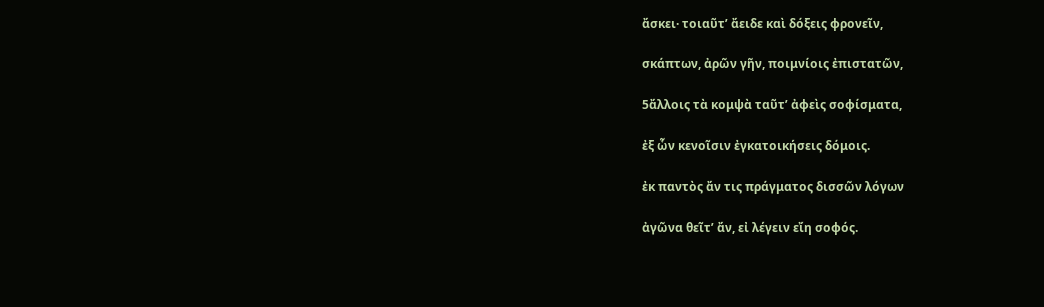ἄσκει· τοιαῦτ’ ἄειδε καὶ δόξεις φρονεῖν,

σκάπτων, ἀρῶν γῆν, ποιμνίοις ἐπιστατῶν,

5ἄλλοις τὰ κομψὰ ταῦτ’ ἀφεὶς σοφίσματα,

ἐξ ὧν κενοῖσιν ἐγκατοικήσεις δόμοις.

ἐκ παντὸς ἄν τις πράγματος δισσῶν λόγων

ἀγῶνα θεῖτ’ ἄν, εἰ λέγειν εἴη σοφός.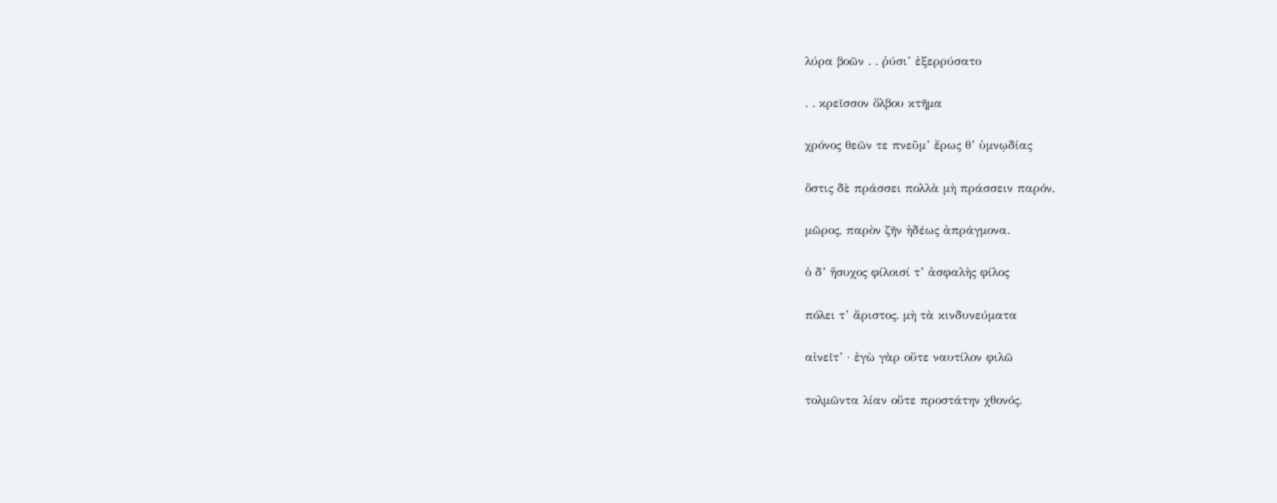λύρα βοῶν . . ῥύσι’ ἐξερρύσατο

. . κρεῖσσον ὄλβου κτῆμα

χρόνος θεῶν τε πνεῦμ’ ἔρως θ’ ὑμνῳδίας

ὅστις δὲ πράσσει πολλὰ μὴ πράσσειν παρόν,

μῶρος, παρὸν ζῆν ἡδέως ἀπράγμονα.

ὁ δ’ ἥσυχος φίλοισί τ’ ἀσφαλὴς φίλος

πόλει τ’ ἄριστος. μὴ τὰ κινδυνεύματα

αἰνεῖτ’ · ἐγὼ γὰρ οὔτε ναυτίλον φιλῶ

τολμῶντα λίαν οὔτε προστάτην χθονός.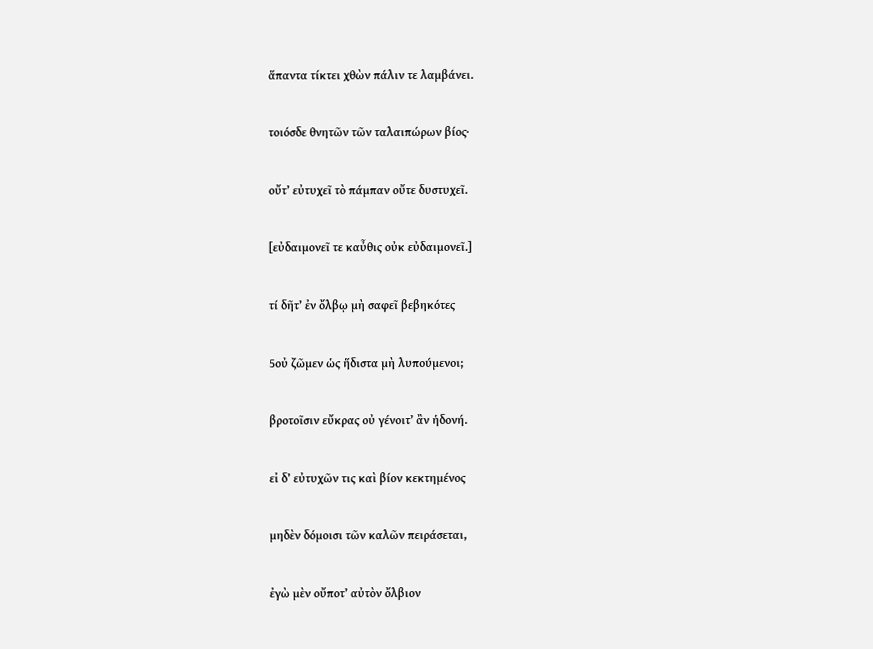ἅπαντα τίκτει χθὼν πάλιν τε λαμβάνει.

τοιόσδε θνητῶν τῶν ταλαιπώρων βίος·

οὔτ’ εὐτυχεῖ τὸ πάμπαν οὔτε δυστυχεῖ.

[εὐδαιμονεῖ τε καὖθις οὐκ εὐδαιμονεῖ.]

τί δῆτ’ ἐν ὄλβῳ μὴ σαφεῖ βεβηκότες

5οὐ ζῶμεν ὡς ἥδιστα μὴ λυπούμενοι;

βροτοῖσιν εὔκρας οὐ γένοιτ’ ἂν ἡδονή.

εἰ δ’ εὐτυχῶν τις καὶ βίον κεκτημένος

μηδὲν δόμοισι τῶν καλῶν πειράσεται,

ἐγὼ μὲν οὔποτ’ αὐτὸν ὄλβιον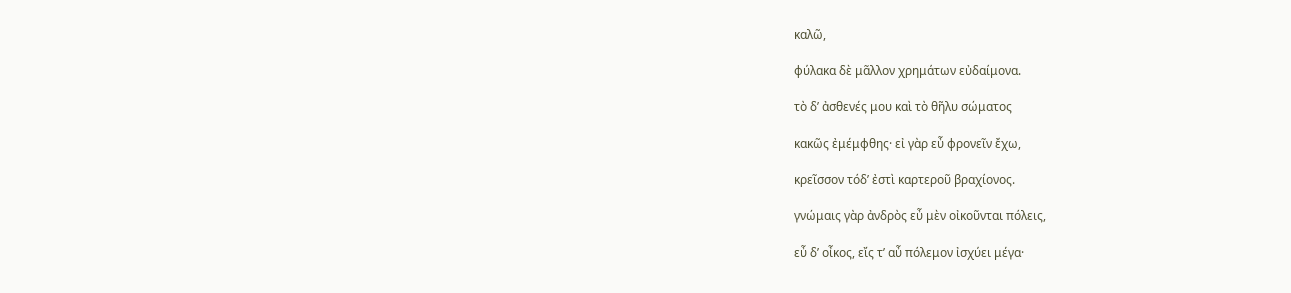καλῶ,

φύλακα δὲ μᾶλλον χρημάτων εὐδαίμονα.

τὸ δ’ ἀσθενές μου καὶ τὸ θῆλυ σώματος

κακῶς ἐμέμφθης· εἰ γὰρ εὖ φρονεῖν ἔχω,

κρεῖσσον τόδ’ ἐστὶ καρτεροῦ βραχίονος.

γνώμαις γὰρ ἀνδρὸς εὖ μὲν οἰκοῦνται πόλεις,

εὖ δ’ οἶκος, εἴς τ’ αὖ πόλεμον ἰσχύει μέγα·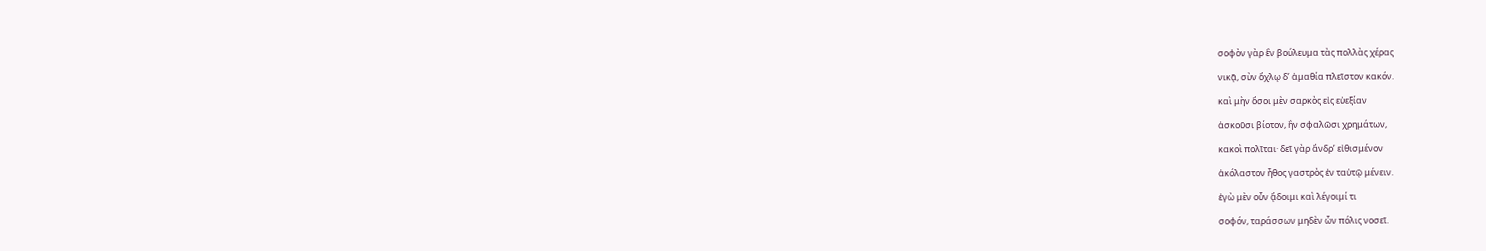σοφὸν γὰρ ἓν βούλευμα τὰς πολλὰς χέρας

νικᾷ, σὺν ὄχλῳ δ’ ἀμαθία πλεῖστον κακόν.

καὶ μὴν ὅσοι μὲν σαρκὸς εἰς εὐεξίαν

ἀσκοῦσι βίοτον, ἢν σφαλῶσι χρημάτων,

κακοὶ πολῖται· δεῖ γὰρ ἄνδρ’ εἰθισμένον

ἀκόλαστον ἦθος γαστρὸς ἐν ταὐτῷ μένειν.

ἐγὼ μὲν οὖν ᾄδοιμι καὶ λέγοιμί τι

σοφόν, ταράσσων μηδὲν ὧν πόλις νοσεῖ.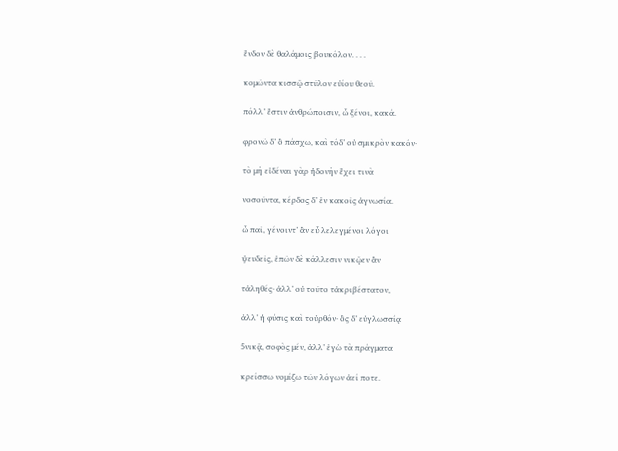ἔνδον δὲ θαλάμοις βουκόλον. . . .

κομῶντα κισσῷ στῦλον εὐίου θεοῦ.

πόλλ’ ἔστιν ἀνθρώποισιν, ὦ ξένοι, κακά.

φρονῶ δ’ ὃ πάσχω, καὶ τόδ’ οὐ σμικρὸν κακόν·

τὸ μὴ εἰδέναι γὰρ ἡδονὴν ἔχει τινὰ

νοσοῦντα, κέρδος δ’ ἐν κακοῖς ἀγνωσία.

ὦ παῖ, γένοιντ’ ἂν εὖ λελεγμένοι λόγοι

ψευδεῖς, ἐπῶν δὲ κάλλεσιν νικῷεν ἂν

τἀληθές· ἀλλ’ οὐ τοῦτο τἀκριβέστατον,

ἀλλ’ ἡ φύσις καὶ τοὐρθόν· ὃς δ’ εὐγλωσσίᾳ

5νικᾷ, σοφὸς μέν, ἀλλ’ ἐγὼ τὰ πράγματα

κρείσσω νομίζω τῶν λόγων ἀεί ποτε.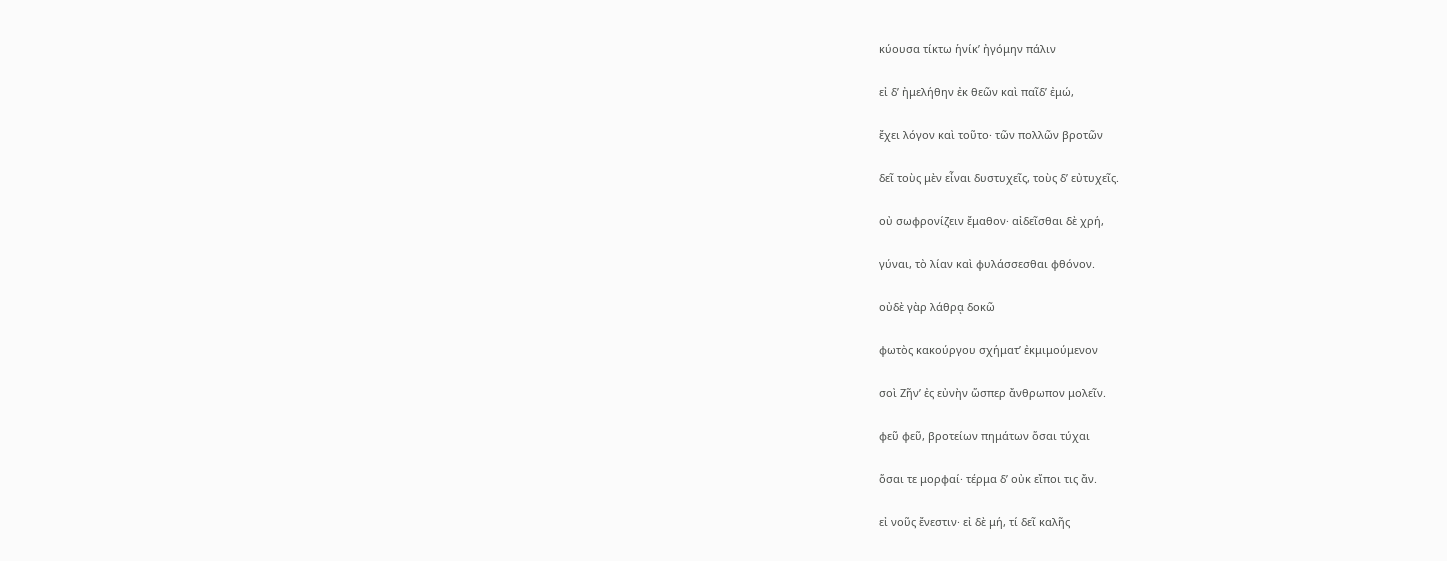κύουσα τίκτω ἡνίκ’ ἠγόμην πάλιν

εἰ δ’ ἠμελήθην ἐκ θεῶν καὶ παῖδ’ ἐμώ,

ἔχει λόγον καὶ τοῦτο· τῶν πολλῶν βροτῶν

δεῖ τοὺς μὲν εἶναι δυστυχεῖς, τοὺς δ’ εὐτυχεῖς.

οὐ σωφρονίζειν ἔμαθον· αἰδεῖσθαι δὲ χρή,

γύναι, τὸ λίαν καὶ φυλάσσεσθαι φθόνον.

οὐδὲ γὰρ λάθρᾳ δοκῶ

φωτὸς κακούργου σχήματ’ ἐκμιμούμενον

σοὶ Ζῆν’ ἐς εὐνὴν ὥσπερ ἄνθρωπον μολεῖν.

φεῦ φεῦ, βροτείων πημάτων ὅσαι τύχαι

ὅσαι τε μορφαί· τέρμα δ’ οὐκ εἴποι τις ἄν.

εἰ νοῦς ἔνεστιν· εἰ δὲ μή, τί δεῖ καλῆς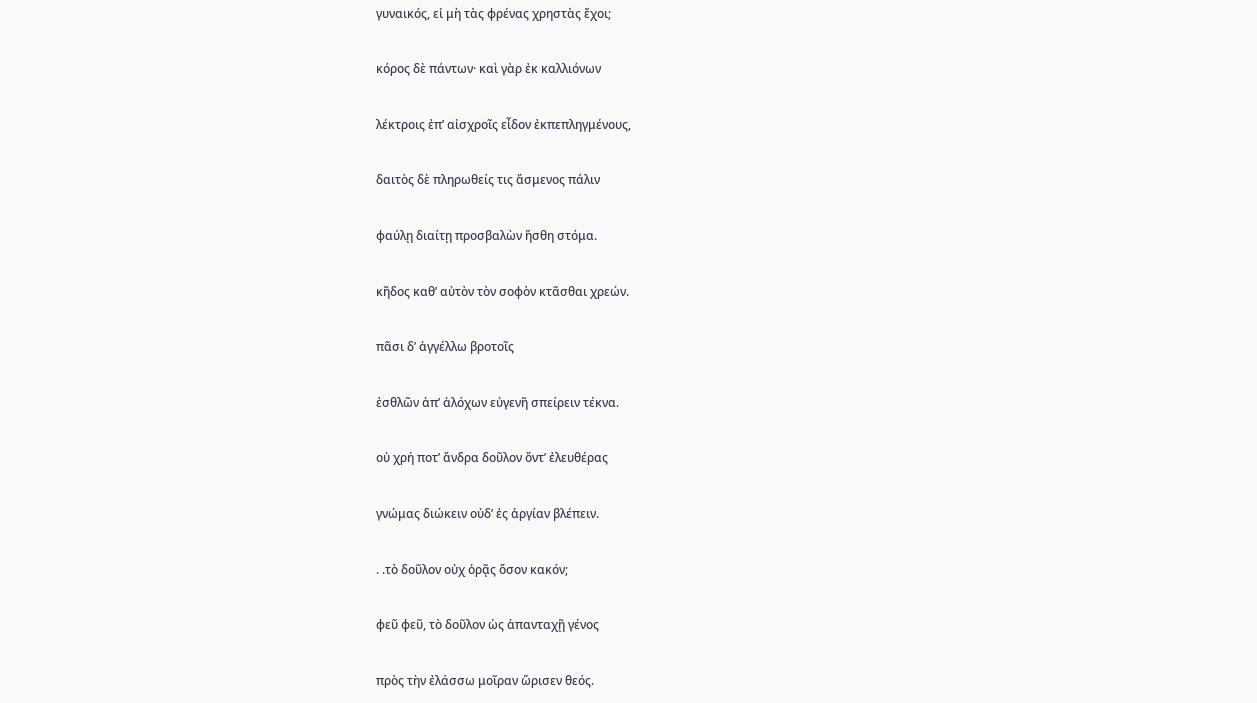γυναικός, εἰ μὴ τὰς φρένας χρηστὰς ἔχοι;

κόρος δὲ πάντων· καὶ γὰρ ἐκ καλλιόνων

λέκτροις ἐπ’ αἰσχροῖς εἶδον ἐκπεπληγμένους,

δαιτὸς δὲ πληρωθείς τις ἄσμενος πάλιν

φαύλῃ διαίτῃ προσβαλὼν ἥσθη στόμα.

κῆδος καθ’ αὐτὸν τὸν σοφὸν κτᾶσθαι χρεών.

πᾶσι δ’ ἀγγέλλω βροτοῖς

ἐσθλῶν ἀπ’ ἀλόχων εὐγενῆ σπείρειν τέκνα.

οὐ χρή ποτ’ ἄνδρα δοῦλον ὄντ’ ἐλευθέρας

γνώμας διώκειν οὐδ’ ἐς ἀργίαν βλέπειν.

. .τὸ δοῦλον οὐχ ὁρᾷς ὅσον κακόν;

φεῦ φεῦ, τὸ δοῦλον ὡς ἁπανταχῇ γένος

πρὸς τὴν ἐλάσσω μοῖραν ὥρισεν θεός.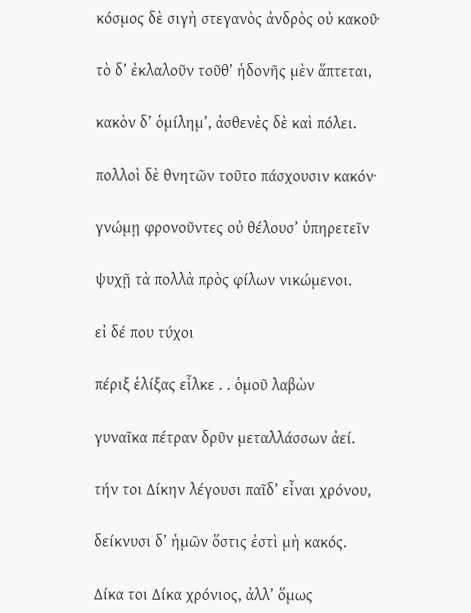κόσμος δὲ σιγὴ στεγανὸς ἀνδρὸς οὐ κακοῦ·

τὸ δ’ ἐκλαλοῦν τοῦθ’ ἡδονῆς μὲν ἅπτεται,

κακὸν δ’ ὁμίλημ’, ἀσθενὲς δὲ καὶ πόλει.

πολλοὶ δὲ θνητῶν τοῦτο πάσχουσιν κακόν·

γνώμῃ φρονοῦντες οὐ θέλουσ’ ὑπηρετεῖν

ψυχῇ τὰ πολλὰ πρὸς φίλων νικώμενοι.

εἰ δέ που τύχοι

πέριξ ἑλίξας εἷλκε . . ὁμοῦ λαβὼν

γυναῖκα πέτραν δρῦν μεταλλάσσων ἀεί.

τήν τοι Δίκην λέγουσι παῖδ’ εἶναι χρόνου,

δείκνυσι δ’ ἡμῶν ὅστις ἐστὶ μὴ κακός.

Δίκα τοι Δίκα χρόνιος, ἀλλ’ ὅμως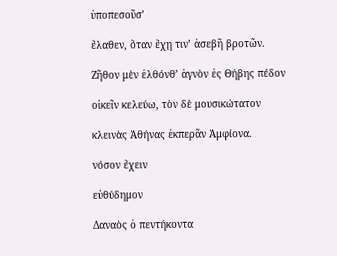ὑποπεσοῦσ’

ἔλαθεν, ὅταν ἔχῃ τιν’ ἀσεβῆ βροτῶν.

Ζῆθον μὲν ἐλθόνθ’ ἁγνὸν ἐς Θήβης πέδον

οἰκεῖν κελεύω, τὸν δὲ μουσικώτατον

κλεινὰς Ἀθήνας ἐκπερᾶν Ἀμφίονα.

νόσον ἔχειν

εὐθύδημον

Δαναὸς ὁ πεντήκοντα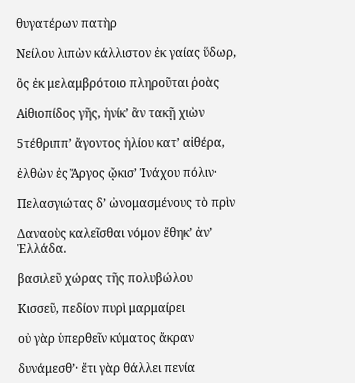θυγατέρων πατὴρ

Νείλου λιπὼν κάλλιστον ἐκ γαίας ὕδωρ,

ὃς ἐκ μελαμβρότοιο πληροῦται ῥοὰς

Αἰθιοπίδος γῆς, ἡνίκ’ ἂν τακῇ χιὼν

5τέθριππ’ ἄγοντος ἡλίου κατ’ αἰθέρα,

ἐλθὼν ἐς Ἄργος ᾤκισ’ Ἰνάχου πόλιν·

Πελασγιώτας δ’ ὠνομασμένους τὸ πρὶν

Δαναοὺς καλεῖσθαι νόμον ἔθηκ’ ἀν’ Ἑλλάδα.

βασιλεῦ χώρας τῆς πολυβώλου

Κισσεῦ, πεδίον πυρὶ μαρμαίρει

οὐ γὰρ ὑπερθεῖν κύματος ἄκραν

δυνάμεσθ’· ἔτι γὰρ θάλλει πενία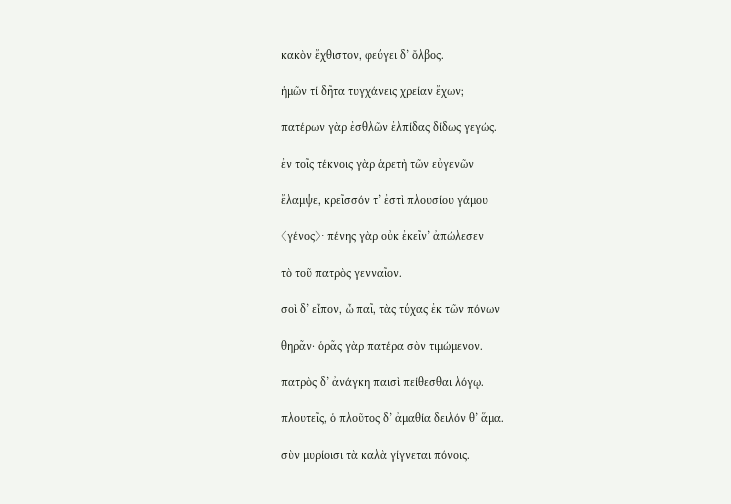κακὸν ἔχθιστον, φεύγει δ’ ὄλβος.

ἡμῶν τί δῆτα τυγχάνεις χρείαν ἔχων;

πατέρων γὰρ ἐσθλῶν ἐλπίδας δίδως γεγώς.

ἐν τοῖς τέκνοις γὰρ ἁρετὴ τῶν εὐγενῶν

ἔλαμψε, κρεῖσσόν τ’ ἐστὶ πλουσίου γάμου

〈γένος〉· πένης γὰρ οὐκ ἐκεῖν’ ἀπώλεσεν

τὸ τοῦ πατρὸς γενναῖον.

σοὶ δ’ εἶπον, ὦ παῖ, τὰς τύχας ἐκ τῶν πόνων

θηρᾶν· ὁρᾶς γὰρ πατέρα σὸν τιμώμενον.

πατρὸς δ’ ἀνάγκη παισὶ πείθεσθαι λόγῳ.

πλουτεῖς, ὁ πλοῦτος δ’ ἀμαθία δειλόν θ’ ἅμα.

σὺν μυρίοισι τὰ καλὰ γίγνεται πόνοις.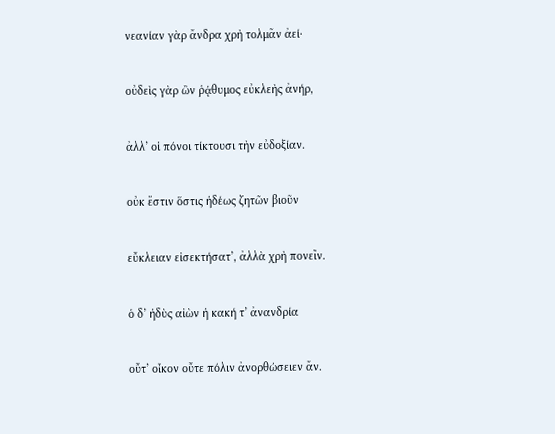νεανίαν γὰρ ἄνδρα χρὴ τολμᾶν ἀεί·

οὐδεὶς γὰρ ὢν ῥᾴθυμος εὐκλεὴς ἀνήρ,

ἀλλ’ οἱ πόνοι τίκτουσι τὴν εὐδοξίαν.

οὐκ ἔστιν ὅστις ἡδέως ζητῶν βιοῦν

εὔκλειαν εἰσεκτήσατ’, ἀλλὰ χρὴ πονεῖν.

ὁ δ’ ἡδὺς αἰὼν ἡ κακή τ’ ἀνανδρία

οὔτ’ οἶκον οὔτε πόλιν ἀνορθώσειεν ἄν.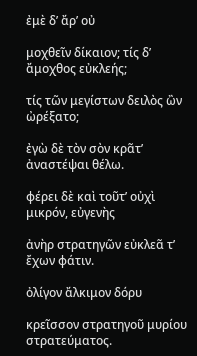ἐμὲ δ’ ἄρ’ οὐ

μοχθεῖν δίκαιον; τίς δ’ ἄμοχθος εὐκλεής;

τίς τῶν μεγίστων δειλὸς ὢν ὠρέξατο;

ἐγὼ δὲ τὸν σὸν κρᾶτ’ ἀναστέψαι θέλω.

φέρει δὲ καὶ τοῦτ’ οὐχὶ μικρόν, εὐγενὴς

ἀνὴρ στρατηγῶν εὐκλεᾶ τ’ ἔχων φάτιν.

ὀλίγον ἄλκιμον δόρυ

κρεῖσσον στρατηγοῦ μυρίου στρατεύματος.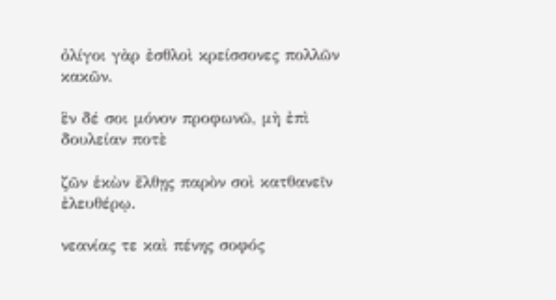ὀλίγοι γὰρ ἐσθλοὶ κρείσσονες πολλῶν κακῶν.

ἓν δέ σοι μόνον προφωνῶ, μὴ ἐπὶ δουλείαν ποτὲ

ζῶν ἑκὼν ἔλθῃς παρὸν σοὶ κατθανεῖν ἐλευθέρῳ.

νεανίας τε καὶ πένης σοφός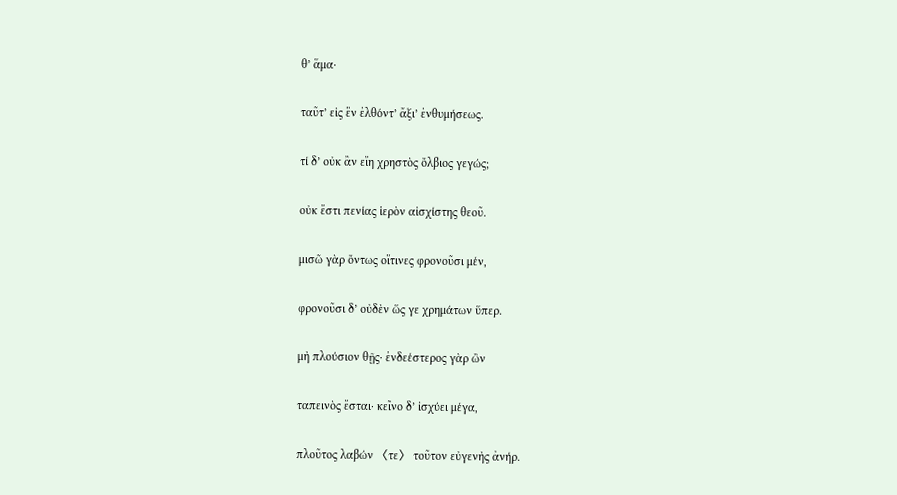θ’ ἅμα·

ταῦτ’ εἰς ἓν ἐλθόντ’ ἄξι’ ἐνθυμήσεως.

τί δ’ οὐκ ἂν εἴη χρηστὸς ὄλβιος γεγώς;

οὐκ ἔστι πενίας ἱερὸν αἰσχίστης θεοῦ.

μισῶ γὰρ ὄντως οἵτινες φρονοῦσι μέν,

φρονοῦσι δ’ οὐδὲν ὥς γε χρημάτων ὕπερ.

μὴ πλούσιον θῇς· ἐνδεέστερος γὰρ ὢν

ταπεινὸς ἔσται· κεῖνο δ’ ἰσχύει μέγα,

πλοῦτος λαβών 〈τε〉 τοῦτον εὐγενὴς ἀνήρ.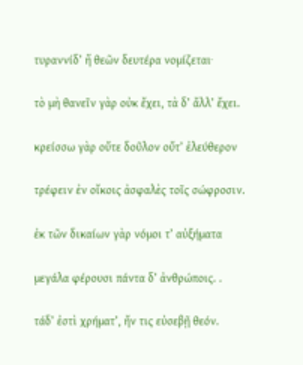τυραννίδ’ ἥ θεῶν δευτέρα νομίζεται·

τὸ μὴ θανεῖν γὰρ οὐκ ἔχει, τὰ δ’ ἄλλ’ ἔχει.

κρείσσω γὰρ οὔτε δοῦλον οὔτ’ ἐλεύθερον

τρέφειν ἐν οἴκοις ἀσφαλὲς τοῖς σώφροσιν.

ἐκ τῶν δικαίων γὰρ νόμοι τ’ αὐξήματα

μεγάλα φέρουσι πάντα δ’ ἀνθρώποις. .

τάδ’ ἐστὶ χρήματ’, ἤν τις εὐσεβῇ θεόν.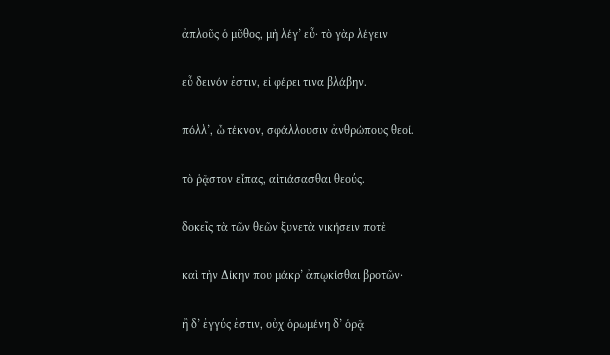ἀπλοῦς ὁ μῦθος, μὴ λέγ’ εὖ· τὸ γὰρ λέγειν

εὖ δεινόν ἐστιν, εἰ φέρει τινα βλάβην.

πόλλ’, ὦ τέκνον, σφάλλουσιν ἀνθρώπους θεοί.

τὸ ῥᾷστον εἶπας, αἰτιάσασθαι θεούς.

δοκεῖς τὰ τῶν θεῶν ξυνετὰ νικήσειν ποτὲ

καὶ τὴν Δίκην που μάκρ’ ἀπῳκίσθαι βροτῶν·

ἢ δ’ ἐγγύς ἐστιν, οὐχ ὁρωμένη δ’ ὁρᾷ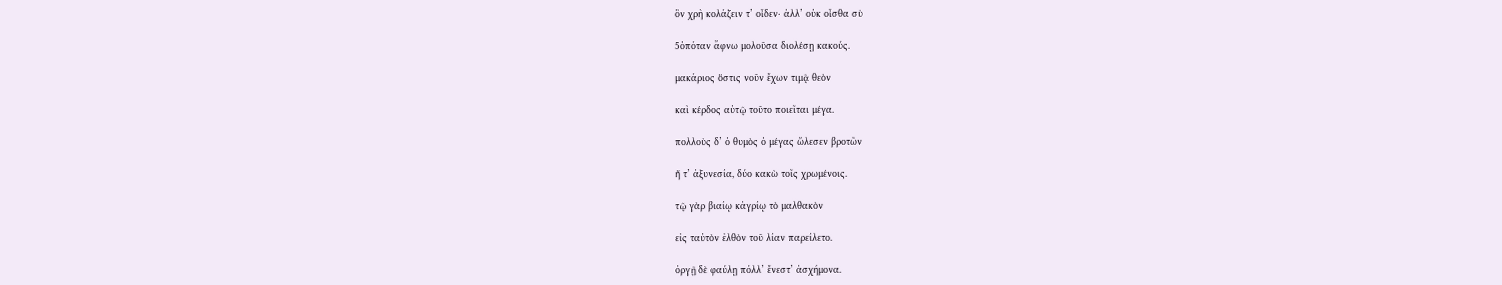ὃν χρὴ κολάζειν τ’ οἶδεν· ἀλλ’ οὐκ οἶσθα σὺ

5ὁπόταν ἄφνω μολοῦσα διολέσῃ κακούς.

μακάριος ὅστις νοῦν ἔχων τιμᾷ θεὸν

καὶ κέρδος αὐτῷ τοῦτο ποιεῖται μέγα.

πολλοὺς δ’ ὁ θυμὸς ὁ μέγας ὤλεσεν βροτῶν

ἥ τ’ ἀξυνεσία, δύο κακὼ τοῖς χρωμένοις.

τῷ γὰρ βιαίῳ κἀγρίῳ τὸ μαλθακὸν

εἰς ταὐτὸν ἐλθὸν τοῦ λίαν παρείλετο.

ὀργῇ δὲ φαύλῃ πόλλ’ ἔνεστ’ ἀσχήμονα.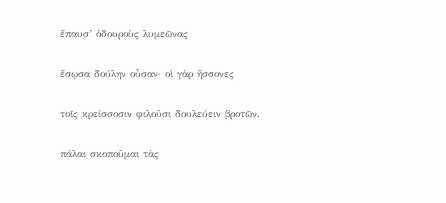ἔπαυσ’ ὁδουροὺς λυμεῶνας

ἔσῳσα δούλην οὖσαν· οἱ γὰρ ἥσσονες

τοῖς κρείσσοσιν φιλοῦσι δουλεύειν βροτῶν.

πάλαι σκοποῦμαι τὰς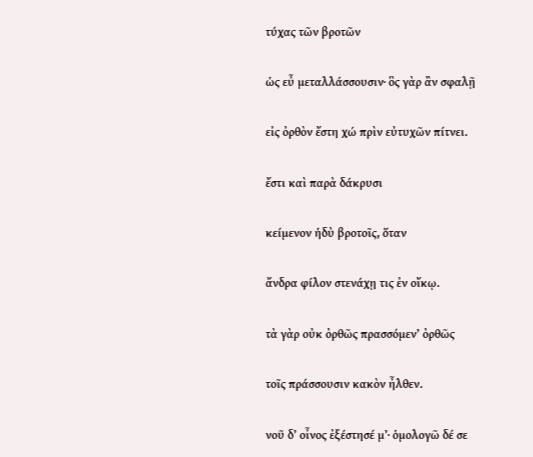τύχας τῶν βροτῶν

ὡς εὖ μεταλλάσσουσιν· ὃς γὰρ ἂν σφαλῇ

εἰς ὀρθὸν ἔστη χώ πρὶν εὐτυχῶν πίτνει.

ἔστι καὶ παρὰ δάκρυσι

κείμενον ἡδὺ βροτοῖς, ὅταν

ἄνδρα φίλον στενάχῃ τις ἐν οἴκῳ.

τὰ γὰρ οὐκ ὀρθῶς πρασσόμεν’ ὀρθῶς

τοῖς πράσσουσιν κακὸν ἦλθεν.

νοῦ δ’ οἶνος ἐξέστησέ μ’· ὁμολογῶ δέ σε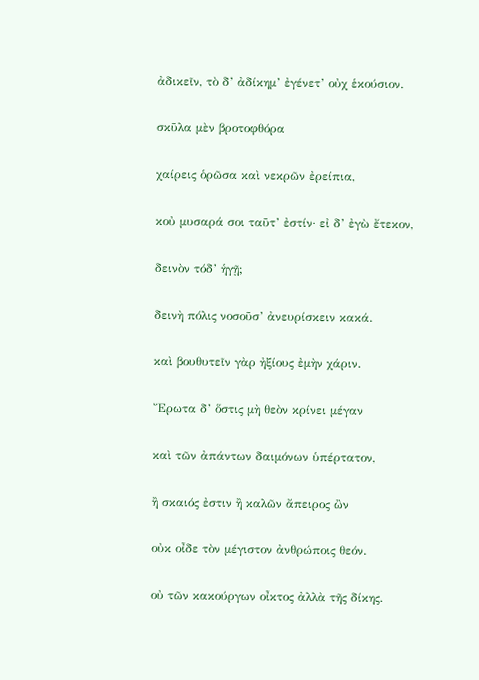ἀδικεῖν, τὸ δ’ ἀδίκημ’ ἐγένετ’ οὐχ ἑκούσιον.

σκῦλα μὲν βροτοφθόρα

χαίρεις ὁρῶσα καὶ νεκρῶν ἐρείπια,

κοὐ μυσαρά σοι ταῦτ’ ἐστίν· εἰ δ’ ἐγὼ ἔτεκον,

δεινὸν τόδ’ ἡγῇ;

δεινὴ πόλις νοσοῦσ’ ἀνευρίσκειν κακά.

καὶ βουθυτεῖν γὰρ ἠξίους ἐμὴν χάριν.

Ἔρωτα δ’ ὅστις μὴ θεὸν κρίνει μέγαν

καὶ τῶν ἀπάντων δαιμόνων ὑπέρτατον,

ἢ σκαιός ἐστιν ἢ καλῶν ἄπειρος ὢν

οὐκ οἶδε τὸν μέγιστον ἀνθρώποις θεόν.

οὐ τῶν κακούργων οἶκτος ἀλλὰ τῆς δίκης.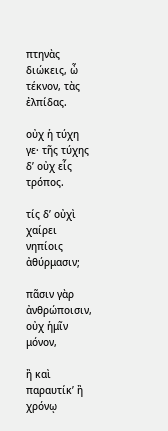πτηνὰς διώκεις, ὦ τέκνον, τὰς ἐλπίδας.

οὐχ ἡ τύχη γε· τῆς τύχης δ’ οὐχ εἷς τρόπος.

τίς δ’ οὐχὶ χαίρει νηπίοις ἀθύρμασιν;

πᾶσιν γὰρ ἀνθρώποισιν, οὐχ ἡμῖν μόνον,

ἢ καὶ παραυτίκ’ ἢ χρόνῳ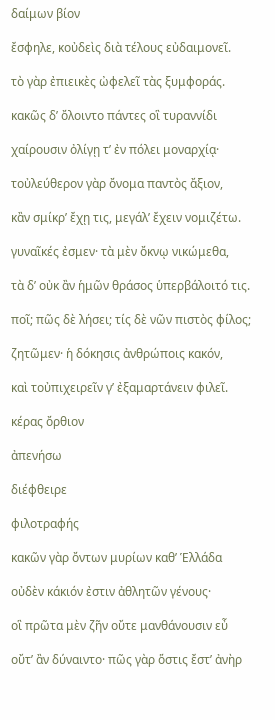δαίμων βίον

ἔσφηλε, κοὐδεὶς διὰ τέλους εὐδαιμονεῖ.

τὸ γὰρ ἐπιεικὲς ὠφελεῖ τὰς ξυμφοράς.

κακῶς δ’ ὄλοιντο πάντες οἳ τυραννίδι

χαίρουσιν ὀλίγῃ τ’ ἐν πόλει μοναρχίᾳ·

τοὐλεύθερον γὰρ ὄνομα παντὸς ἄξιον,

κἂν σμίκρ’ ἔχῃ τις, μεγάλ’ ἔχειν νομιζέτω.

γυναῖκές ἐσμεν· τὰ μὲν ὄκνῳ νικώμεθα,

τὰ δ’ οὐκ ἂν ἡμῶν θράσος ὑπερβάλοιτό τις.

ποῖ; πῶς δὲ λήσει; τίς δὲ νῶν πιστὸς φίλος;

ζητῶμεν· ἡ δόκησις ἀνθρώποις κακόν,

καὶ τοὐπιχειρεῖν γ’ ἐξαμαρτάνειν φιλεῖ.

κέρας ὄρθιον

ἀπενήσω

διέφθειρε

φιλοτραφής

κακῶν γὰρ ὄντων μυρίων καθ’ Ἑλλάδα

οὐδὲν κάκιόν ἐστιν ἀθλητῶν γένους·

οἳ πρῶτα μὲν ζῆν οὔτε μανθάνουσιν εὖ

οὔτ’ ἂν δύναιντο· πῶς γὰρ ὅστις ἔστ’ ἀνὴρ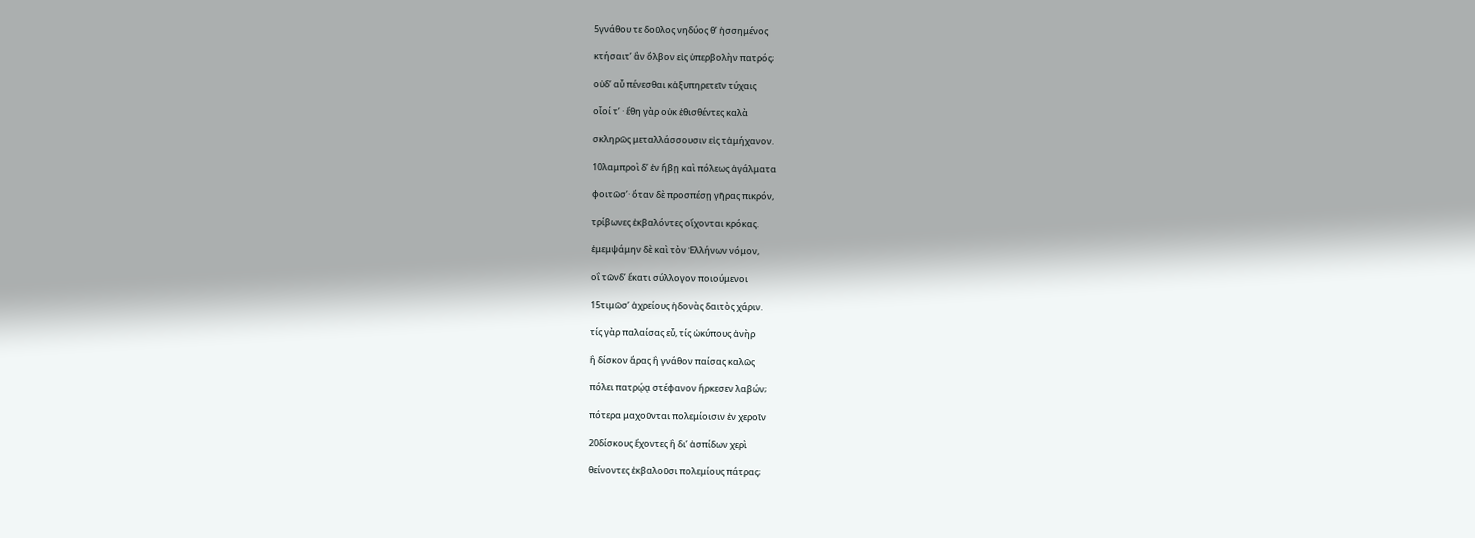5γνάθου τε δοῦλος νηδύος θ’ ἡσσημένος

κτήσαιτ’ ἂν ὄλβον εἰς ὑπερβολὴν πατρός;

οὐδ’ αὖ πένεσθαι κἀξυπηρετεῖν τύχαις

οἷοί τ’ · ἔθη γὰρ οὐκ ἐθισθέντες καλὰ

σκληρῶς μεταλλάσσουσιν εἰς τἀμήχανον.

10λαμπροὶ δ’ ἐν ἥβῃ καὶ πόλεως ἀγάλματα

φοιτῶσ’· ὅταν δὲ προσπέσῃ γῆρας πικρόν,

τρίβωνες ἐκβαλόντες οἴχονται κρόκας.

ἐμεμψάμην δὲ καὶ τὸν Ἐλλήνων νόμον,

οἳ τῶνδ’ ἕκατι σύλλογον ποιούμενοι

15τιμῶσ’ ἀχρείους ἡδονὰς δαιτὸς χάριν.

τίς γὰρ παλαίσας εὖ, τίς ὠκύπους ἀνὴρ

ἢ δίσκον ἄρας ἢ γνάθον παίσας καλῶς

πόλει πατρῴᾳ στέφανον ἤρκεσεν λαβών;

πότερα μαχοῦνται πολεμίοισιν ἐν χεροῖν

20δίσκους ἔχοντες ἢ δι’ ἀσπίδων χερὶ

θείνοντες ἐκβαλοῦσι πολεμίους πάτρας;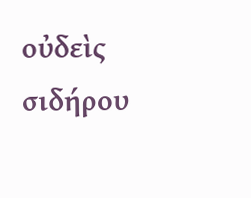οὐδεὶς σιδήρου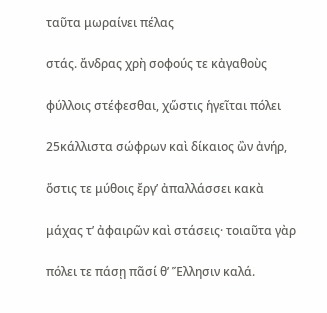ταῦτα μωραίνει πέλας

στάς. ἄνδρας χρὴ σοφούς τε κἀγαθοὺς

φύλλοις στέφεσθαι, χὥστις ἡγεῖται πόλει

25κάλλιστα σώφρων καὶ δίκαιος ὢν ἀνήρ,

ὅστις τε μύθοις ἔργ’ ἀπαλλάσσει κακὰ

μάχας τ’ ἀφαιρῶν καὶ στάσεις· τοιαῦτα γὰρ

πόλει τε πάσῃ πᾶσί θ’ Ἕλλησιν καλά.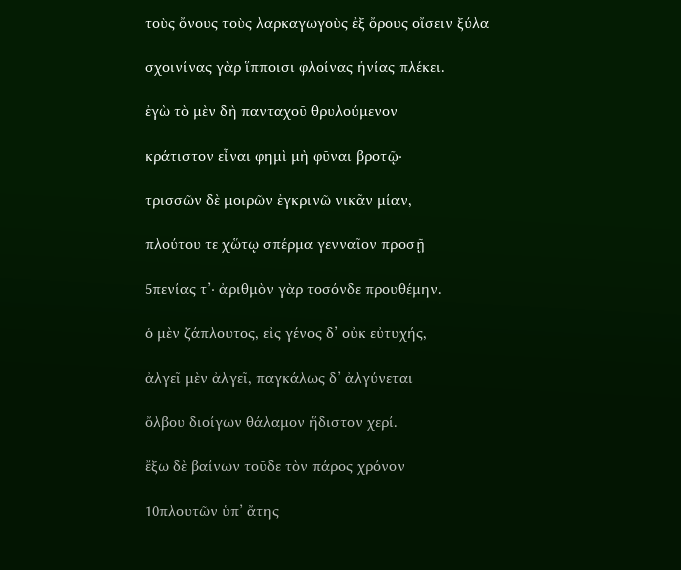τοὺς ὄνους τοὺς λαρκαγωγοὺς ἐξ ὄρους οἴσειν ξύλα

σχοινίνας γὰρ ἵπποισι φλοίνας ἡνίας πλέκει.

ἐγὼ τὸ μὲν δὴ πανταχοῦ θρυλούμενον

κράτιστον εἶναι φημὶ μὴ φῦναι βροτῷ·

τρισσῶν δὲ μοιρῶν ἐγκρινῶ νικᾶν μίαν,

πλούτου τε χὥτῳ σπέρμα γενναῖον προσῇ

5πενίας τ’· ἀριθμὸν γὰρ τοσόνδε προυθέμην.

ὁ μὲν ζάπλουτος, εἰς γένος δ’ οὐκ εὐτυχής,

ἀλγεῖ μὲν ἀλγεῖ, παγκάλως δ’ ἀλγύνεται

ὄλβου διοίγων θάλαμον ἥδιστον χερί.

ἔξω δὲ βαίνων τοῦδε τὸν πάρος χρόνον

10πλουτῶν ὑπ’ ἄτης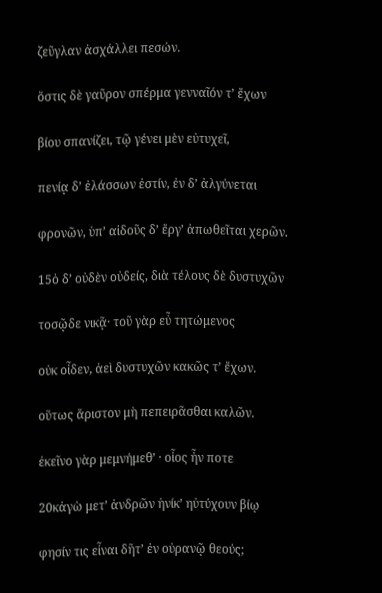ζεῦγλαν ἀσχάλλει πεσών.

ὅστις δὲ γαῦρον σπέρμα γενναῖόν τ’ ἔχων

βίου σπανίζει, τῷ γένει μὲν εὐτυχεῖ,

πενίᾳ δ’ ἐλάσσων ἐστίν, ἐν δ’ ἀλγύνεται

φρονῶν, ὑπ’ αἰδοῦς δ’ ἔργ’ ἀπωθεῖται χερῶν.

15ὁ δ’ οὐδὲν οὐδείς, διὰ τέλους δὲ δυστυχῶν

τοσῷδε νικᾷ· τοῦ γὰρ εὖ τητώμενος

οὐκ οἶδεν, ἀεὶ δυστυχῶν κακῶς τ’ ἔχων.

οὕτως ἄριστον μὴ πεπειρᾶσθαι καλῶν.

ἐκεῖνο γὰρ μεμνήμεθ’ · οἷος ἦν ποτε

20κἀγὼ μετ’ ἀνδρῶν ἡνίκ’ ηὐτύχουν βίῳ

φησίν τις εἶναι δῆτ’ ἐν οὐρανῷ θεούς;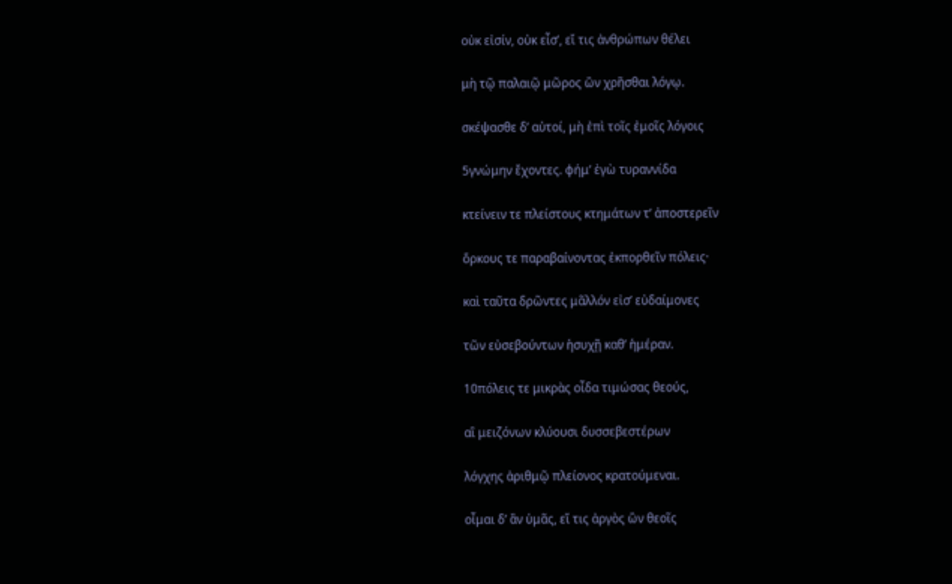οὐκ εἰσίν, οὐκ εἶσ’, εἴ τις ἀνθρώπων θέλει

μὴ τῷ παλαιῷ μῶρος ὢν χρῆσθαι λόγῳ.

σκέψασθε δ’ αὐτοί, μὴ ἐπὶ τοῖς ἐμοῖς λόγοις

5γνώμην ἔχοντες. φήμ’ ἐγὼ τυραννίδα

κτείνειν τε πλείστους κτημάτων τ’ ἀποστερεῖν

ὅρκους τε παραβαίνοντας ἐκπορθεῖν πόλεις·

καὶ ταῦτα δρῶντες μᾶλλόν εἰσ’ εὐδαίμονες

τῶν εὐσεβούντων ἡσυχῇ καθ’ ἡμέραν.

10πόλεις τε μικρὰς οἶδα τιμώσας θεούς,

αἳ μειζόνων κλύουσι δυσσεβεστέρων

λόγχης ἀριθμῷ πλείονος κρατούμεναι.

οἶμαι δ’ ἂν ὑμᾶς, εἴ τις ἀργὸς ὢν θεοῖς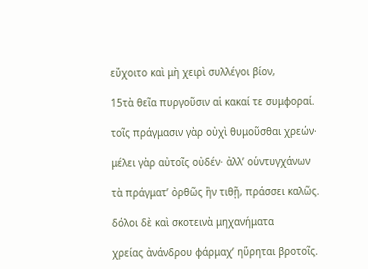εὔχοιτο καὶ μὴ χειρὶ συλλέγοι βίον,

15τὰ θεῖα πυργοῦσιν αἱ κακαί τε συμφοραί.

τοῖς πράγμασιν γὰρ οὐχὶ θυμοῦσθαι χρεών·

μέλει γὰρ αὐτοῖς οὐδέν· ἀλλ’ οὑντυγχάνων

τὰ πράγματ’ ὀρθῶς ἢν τιθῇ, πράσσει καλῶς.

δόλοι δὲ καὶ σκοτεινὰ μηχανήματα

χρείας ἀνάνδρου φάρμαχ’ ηὕρηται βροτοῖς.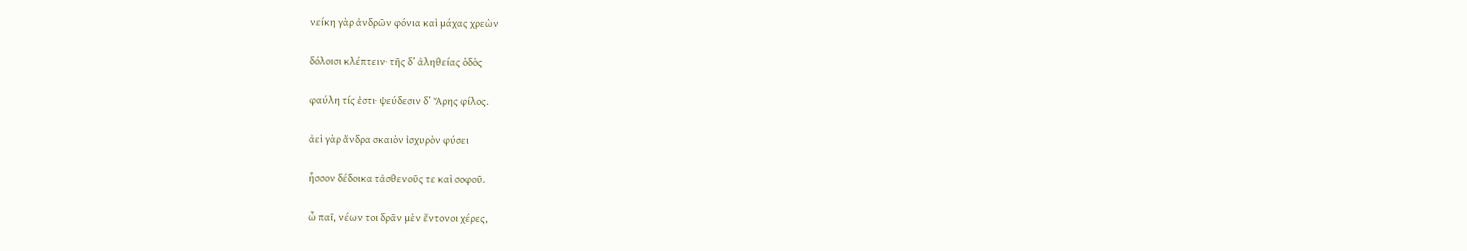νείκη γὰρ ἀνδρῶν φόνια καὶ μάχας χρεὼν

δόλοισι κλέπτειν· τῆς δ’ ἀληθείας ὁδὸς

φαύλη τίς ἐστι· ψεύδεσιν δ’ Ἄρης φίλος.

ἀεὶ γὰρ ἄνδρα σκαιὸν ἰσχυρὸν φύσει

ἧσσον δέδοικα τἀσθενοῦς τε καὶ σοφοῦ.

ὦ παῖ, νέων τοι δρᾶν μὲν ἔντονοι χέρες,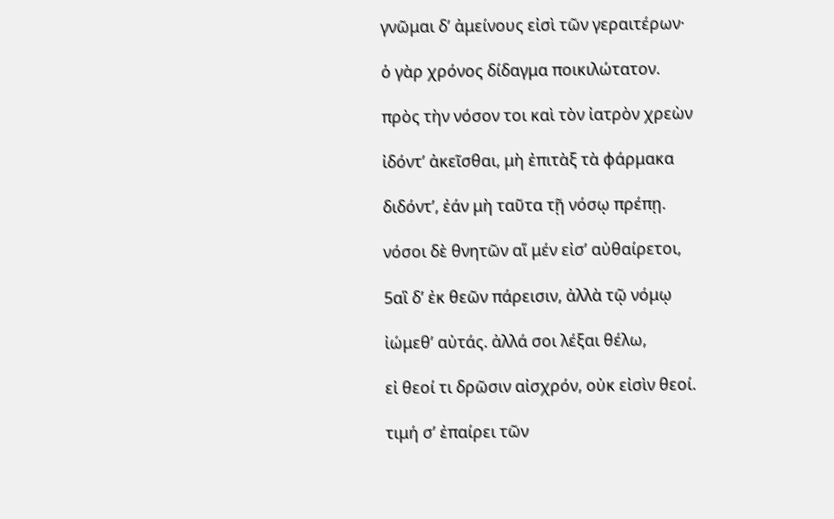γνῶμαι δ’ ἀμείνους εἰσὶ τῶν γεραιτέρων·

ὁ γὰρ χρόνος δίδαγμα ποικιλώτατον.

πρὸς τὴν νόσον τοι καὶ τὸν ἰατρὸν χρεὼν

ἰδόντ’ ἀκεῖσθαι, μὴ ἐπιτὰξ τὰ φάρμακα

διδόντ’, ἐάν μὴ ταῦτα τῇ νόσῳ πρέπῃ.

νόσοι δὲ θνητῶν αἵ μέν εἰσ’ αὐθαίρετοι,

5αἳ δ’ ἐκ θεῶν πάρεισιν, ἀλλὰ τῷ νόμῳ

ἰώμεθ’ αὐτάς. ἀλλά σοι λέξαι θέλω,

εἰ θεοί τι δρῶσιν αἰσχρόν, οὐκ εἰσὶν θεοί.

τιμή σ’ ἐπαίρει τῶν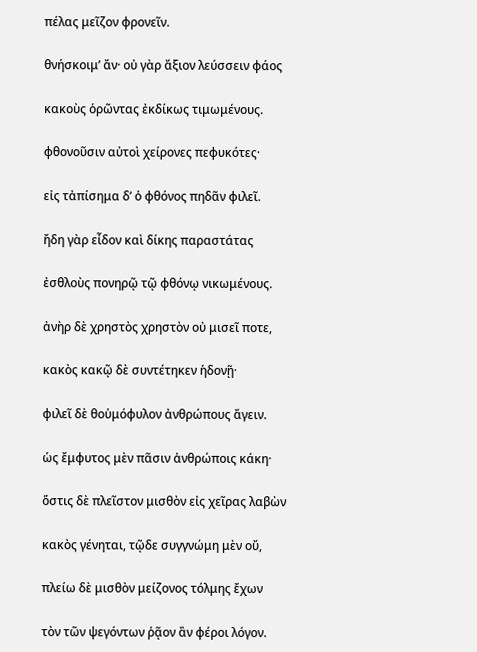πέλας μεῖζον φρονεῖν.

θνήσκοιμ’ ἄν· οὐ γὰρ ἄξιον λεύσσειν φάος

κακοὺς ὁρῶντας ἐκδίκως τιμωμένους.

φθονοῦσιν αὐτοὶ χείρονες πεφυκότες·

εἰς τἀπίσημα δ’ ὁ φθόνος πηδᾶν φιλεῖ.

ἤδη γὰρ εἶδον καὶ δίκης παραστάτας

ἐσθλοὺς πονηρῷ τῷ φθόνῳ νικωμένους.

ἀνὴρ δὲ χρηστὸς χρηστὸν οὐ μισεῖ ποτε,

κακὸς κακῷ δὲ συντέτηκεν ἡδονῇ·

φιλεῖ δὲ θοὑμόφυλον ἀνθρώπους ἄγειν.

ὡς ἔμφυτος μὲν πᾶσιν ἀνθρώποις κάκη·

ὅστις δὲ πλεῖστον μισθὸν εἰς χεῖρας λαβὼν

κακὸς γένηται, τῷδε συγγνώμη μὲν οὔ,

πλείω δὲ μισθὸν μείζονος τόλμης ἔχων

τὸν τῶν ψεγόντων ῥᾷον ἂν φέροι λόγον.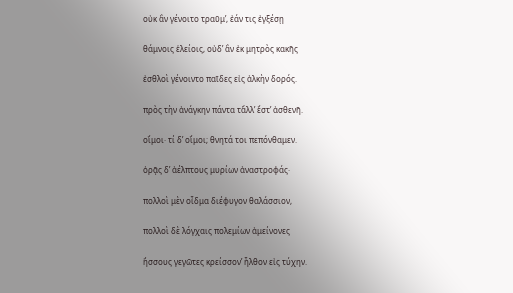οὐκ ἂν γένοιτο τραῦμ’, ἐάν τις ἐγξέσῃ

θάμνοις ἑλείοις, οὐδ’ ἂν ἐκ μητρὸς κακῆς

ἐσθλοὶ γένοιντο παῖδες εἰς ἀλκὴν δορός.

πρὸς τὴν ἀνάγκην πάντα τἄλλ’ ἔστ’ ἀσθενῆ.

οἴμοι· τί δ’ οἴμοι; θνητά τοι πεπόνθαμεν.

ὁρᾷς δ’ ἀέλπτους μυρίων ἀναστροφάς·

πολλοὶ μὲν οἶδμα διέφυγον θαλάσσιον,

πολλοὶ δὲ λόγχαις πολεμίων ἀμείνονες

ἥσσους γεγῶτες κρείσσον’ ἦλθον εἰς τύχην.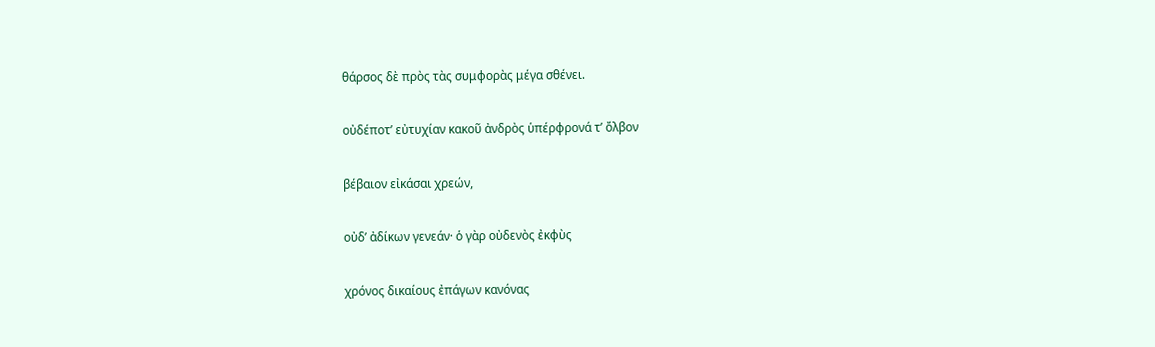θάρσος δὲ πρὸς τὰς συμφορὰς μέγα σθένει.

οὐδέποτ’ εὐτυχίαν κακοῦ ἀνδρὸς ὑπέρφρονά τ’ ὄλβον

βέβαιον εἰκάσαι χρεών,

οὐδ’ ἀδίκων γενεάν· ὁ γὰρ οὐδενὸς ἐκφὺς

χρόνος δικαίους ἐπάγων κανόνας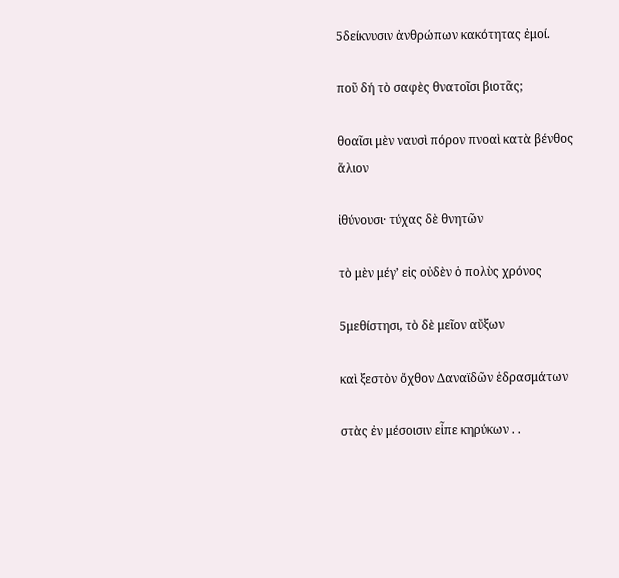5δείκνυσιν ἀνθρώπων κακότητας ἐμοί.

ποῦ δή τὸ σαφὲς θνατοῖσι βιοτᾶς;

θοαῖσι μὲν ναυσὶ πόρον πνοαὶ κατὰ βένθος ἅλιον

ἰθύνουσι· τύχας δὲ θνητῶν

τὸ μὲν μέγ’ εἰς οὐδὲν ὁ πολὺς χρόνος

5μεθίστησι, τὸ δὲ μεῖον αὔξων

καὶ ξεστὸν ὄχθον Δαναϊδῶν ἑδρασμάτων

στὰς ἐν μέσοισιν εἶπε κηρύκων . .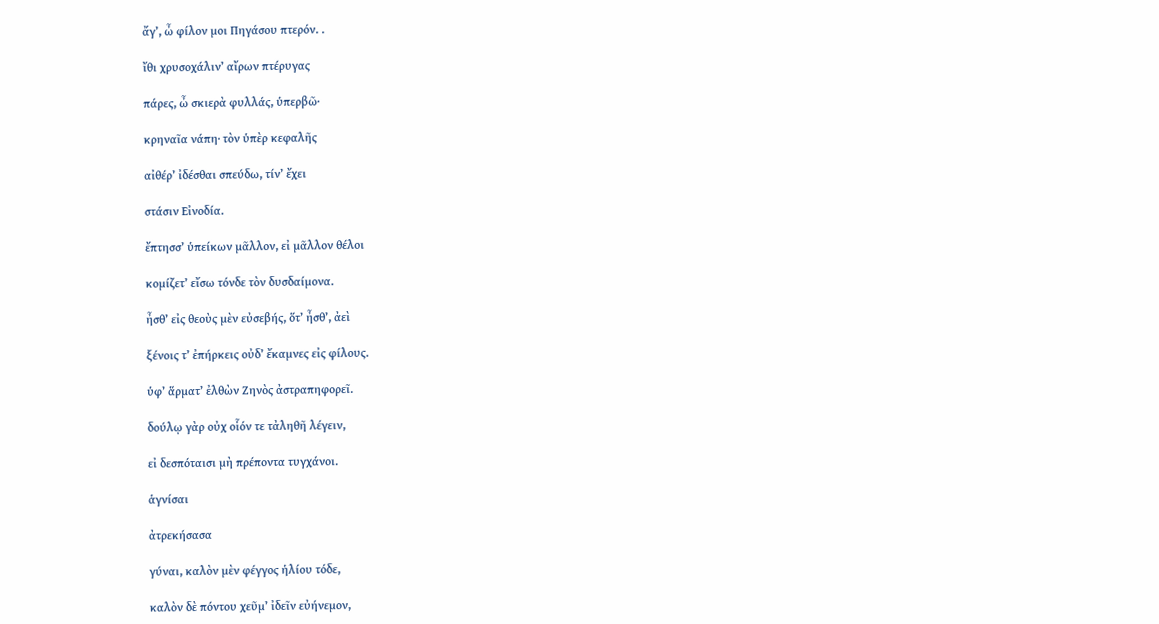ἄγ’, ὦ φίλον μοι Πηγάσου πτερόν. .

ἴθι χρυσοχάλιν’ αἴρων πτέρυγας

πάρες, ὦ σκιερὰ φυλλάς, ὑπερβῶ·

κρηναῖα νάπη· τὸν ὑπὲρ κεφαλῆς

αἰθέρ’ ἰδέσθαι σπεύδω, τίν’ ἔχει

στάσιν Εἰνοδία.

ἔπτησσ’ ὑπείκων μᾶλλον, εἰ μᾶλλον θέλοι

κομίζετ’ εἴσω τόνδε τὸν δυσδαίμονα.

ἦσθ’ εἰς θεοὺς μὲν εὐσεβής, ὅτ’ ἦσθ’, ἀεὶ

ξένοις τ’ ἐπήρκεις οὐδ’ ἔκαμνες εἰς φίλους.

ὑφ’ ἅρματ’ ἐλθὼν Ζηνὸς ἀστραπηφορεῖ.

δούλῳ γὰρ οὐχ οἷόν τε τἀληθῆ λέγειν,

εἰ δεσπόταισι μὴ πρέποντα τυγχάνοι.

ἁγνίσαι

ἀτρεκήσασα

γύναι, καλὸν μὲν φέγγος ἡλίου τόδε,

καλὸν δὲ πόντου χεῦμ’ ἰδεῖν εὐήνεμον,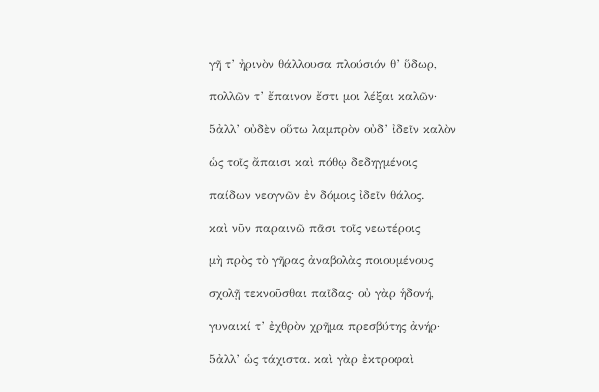γῆ τ’ ἠρινὸν θάλλουσα πλούσιόν θ’ ὕδωρ,

πολλῶν τ’ ἔπαινον ἔστι μοι λέξαι καλῶν·

5ἀλλ’ οὐδὲν οὕτω λαμπρὸν οὐδ’ ἰδεῖν καλὸν

ὡς τοῖς ἄπαισι καὶ πόθῳ δεδηγμένοις

παίδων νεογνῶν ἐν δόμοις ἰδεῖν θάλος.

καὶ νῦν παραινῶ πᾶσι τοῖς νεωτέροις

μὴ πρὸς τὸ γῆρας ἀναβολὰς ποιουμένους

σχολῇ τεκνοῦσθαι παῖδας· οὐ γὰρ ἡδονή,

γυναικί τ’ ἐχθρὸν χρῆμα πρεσβύτης ἀνήρ·

5ἀλλ’ ὡς τάχιστα. καὶ γὰρ ἐκτροφαὶ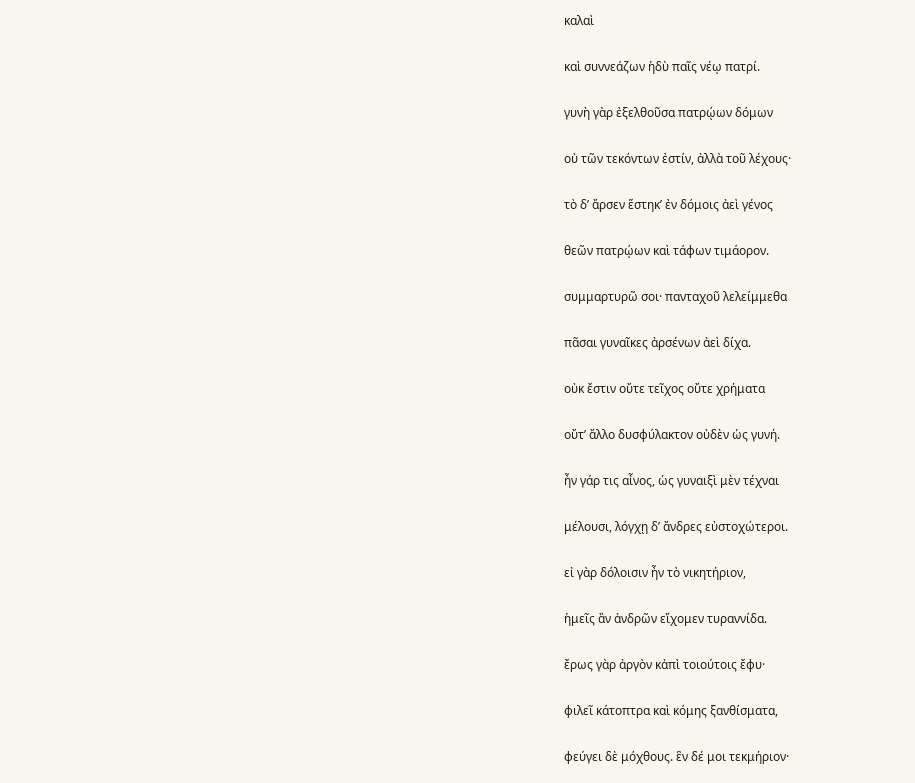καλαὶ

καὶ συννεάζων ἡδὺ παῖς νέῳ πατρί.

γυνὴ γὰρ ἐξελθοῦσα πατρῴων δόμων

οὐ τῶν τεκόντων ἐστίν, ἀλλὰ τοῦ λέχους·

τὸ δ’ ἄρσεν ἕστηκ’ ἐν δόμοις ἀεὶ γένος

θεῶν πατρῴων καὶ τάφων τιμάορον.

συμμαρτυρῶ σοι· πανταχοῦ λελείμμεθα

πᾶσαι γυναῖκες ἀρσένων ἀεὶ δίχα.

οὐκ ἔστιν οὔτε τεῖχος οὔτε χρήματα

οὔτ’ ἄλλο δυσφύλακτον οὐδὲν ὡς γυνή.

ἦν γάρ τις αἶνος, ὡς γυναιξὶ μὲν τέχναι

μέλουσι, λόγχῃ δ’ ἄνδρες εὐστοχώτεροι.

εἰ γὰρ δόλοισιν ἦν τὸ νικητήριον,

ἡμεῖς ἂν ἀνδρῶν εἴχομεν τυραννίδα.

ἔρως γὰρ ἀργὸν κἀπὶ τοιούτοις ἔφυ·

φιλεῖ κάτοπτρα καὶ κόμης ξανθίσματα,

φεύγει δὲ μόχθους. ἓν δέ μοι τεκμήριον·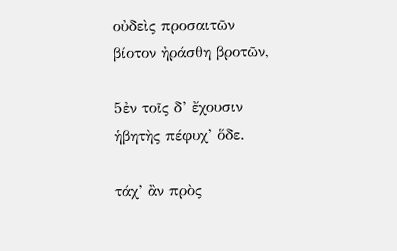οὐδεὶς προσαιτῶν βίοτον ἠράσθη βροτῶν,

5ἐν τοῖς δ’ ἔχουσιν ἡβητὴς πέφυχ’ ὅδε.

τάχ’ ἂν πρὸς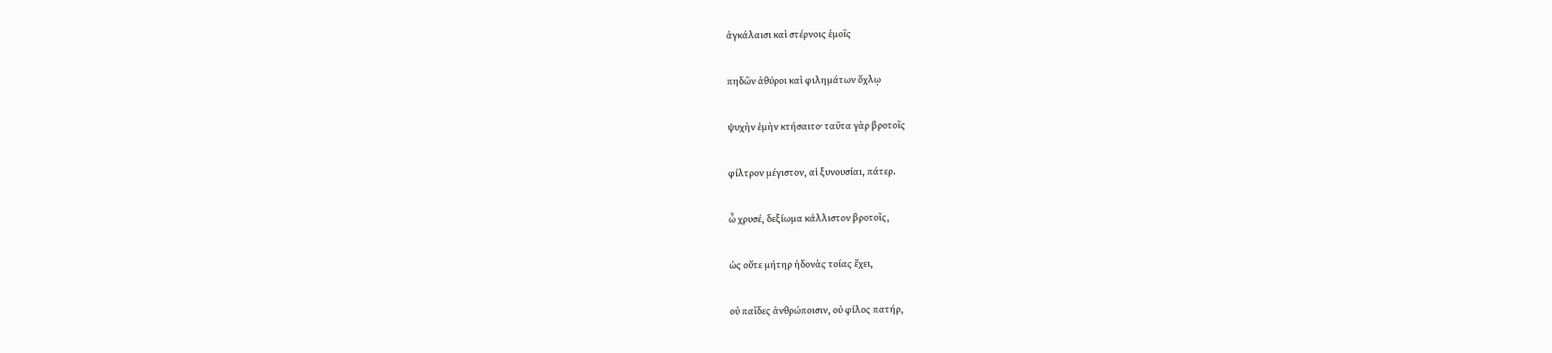ἀγκάλαισι καὶ στέρνοις ἐμοῖς

πηδῶν ἀθύροι καὶ φιλημάτων ὄχλῳ

ψυχὴν ἐμὴν κτήσαιτο· ταῦτα γὰρ βροτοῖς

φίλτρον μέγιστον, αἱ ξυνουσίαι, πάτερ.

ὦ χρυσέ, δεξίωμα κάλλιστον βροτοῖς,

ὡς οὔτε μήτηρ ἡδονὰς τοίας ἔχει,

οὐ παῖδες ἀνθρώποισιν, οὐ φίλος πατήρ,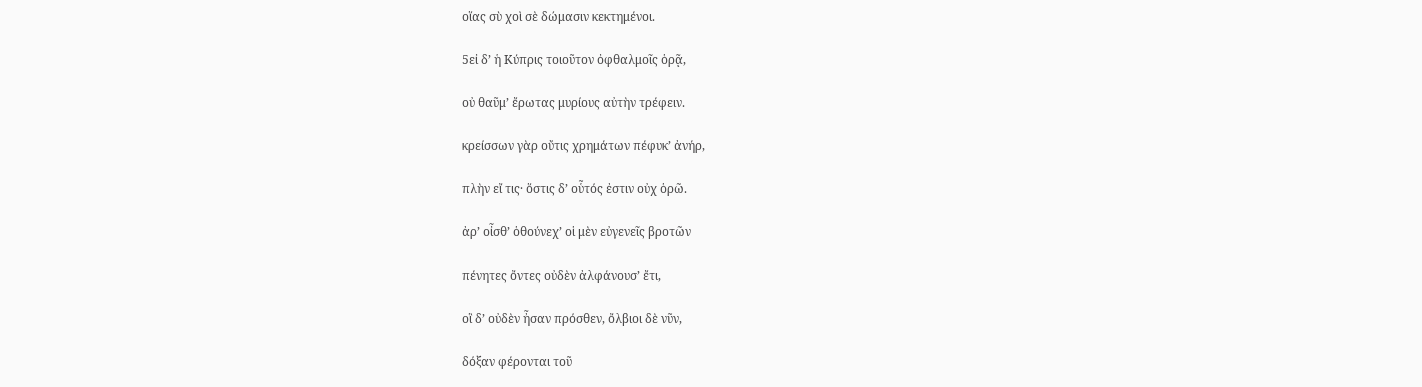οἵας σὺ χοὶ σὲ δώμασιν κεκτημένοι.

5εἰ δ’ ἡ Κύπρις τοιοῦτον ὀφθαλμοῖς ὁρᾷ,

οὐ θαῦμ’ ἔρωτας μυρίους αὐτὴν τρέφειν.

κρείσσων γὰρ οὔτις χρημάτων πέφυκ’ ἀνήρ,

πλὴν εἴ τις· ὅστις δ’ οὗτός ἐστιν οὐχ ὁρῶ.

ἀρ’ οἶσθ’ ὁθούνεχ’ οἱ μὲν εὐγενεῖς βροτῶν

πένητες ὄντες οὐδὲν ἀλφάνουσ’ ἔτι,

οἳ δ’ οὐδὲν ἦσαν πρόσθεν, ὄλβιοι δὲ νῦν,

δόξαν φέρονται τοῦ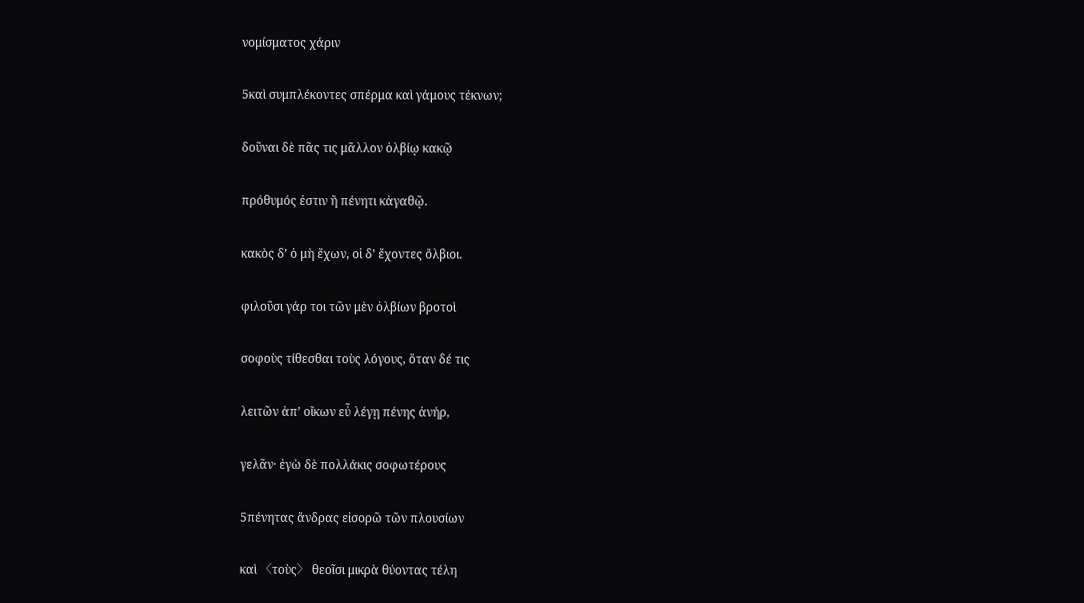νομίσματος χάριν

5καὶ συμπλέκοντες σπέρμα καὶ γάμους τέκνων;

δοῦναι δὲ πᾶς τις μᾶλλον ὀλβίῳ κακῷ

πρόθυμός ἐστιν ἢ πένητι κἀγαθῷ.

κακὸς δ’ ὁ μὴ ἔχων, οἱ δ’ ἔχοντες ὄλβιοι.

φιλοῦσι γάρ τοι τῶν μὲν ὀλβίων βροτοὶ

σοφοὺς τίθεσθαι τοὺς λόγους, ὅταν δέ τις

λειτῶν ἀπ’ οἴκων εὖ λέγῃ πένης ἀνήρ,

γελᾶν· ἐγὼ δὲ πολλάκις σοφωτέρους

5πένητας ἄνδρας εἰσορῶ τῶν πλουσίων

καὶ 〈τοὺς〉 θεοῖσι μικρὰ θύοντας τέλη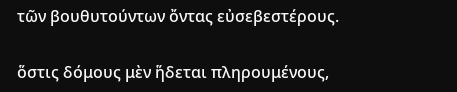τῶν βουθυτούντων ὄντας εὐσεβεστέρους.

ὅστις δόμους μὲν ἥδεται πληρουμένους,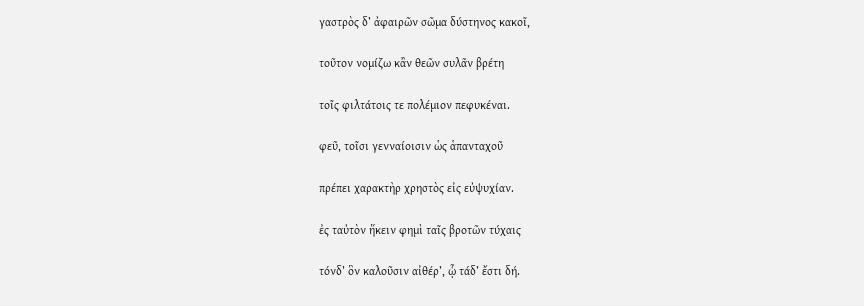γαστρὸς δ’ ἀφαιρῶν σῶμα δύστηνος κακοῖ,

τοῦτον νομίζω κἂν θεῶν συλᾶν βρέτη

τοῖς φιλτάτοις τε πολέμιον πεφυκέναι.

φεῦ, τοῖσι γενναίοισιν ὡς ἁπανταχοῦ

πρέπει χαρακτὴρ χρηστὸς εἰς εὐψυχίαν.

ἐς ταὐτὸν ἥκειν φημὶ ταῖς βροτῶν τύχαις

τόνδ’ ὃν καλοῦσιν αἰθέρ’, ᾧ τάδ’ ἔστι δή.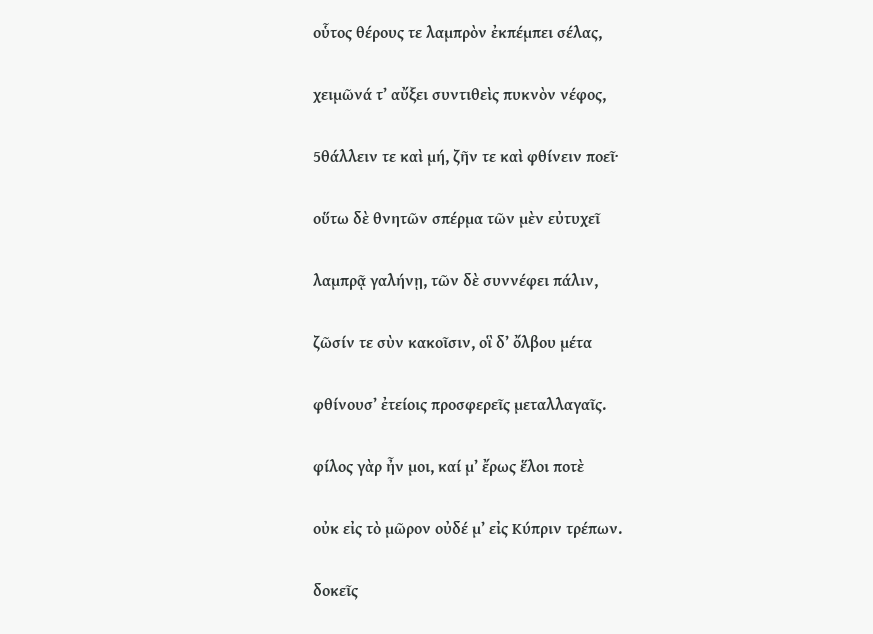οὗτος θέρους τε λαμπρὸν ἐκπέμπει σέλας,

χειμῶνά τ’ αὔξει συντιθεὶς πυκνὸν νέφος,

5θάλλειν τε καὶ μή, ζῆν τε καὶ φθίνειν ποεῖ·

οὕτω δὲ θνητῶν σπέρμα τῶν μὲν εὐτυχεῖ

λαμπρᾷ γαλήνῃ, τῶν δὲ συννέφει πάλιν,

ζῶσίν τε σὺν κακοῖσιν, οἳ δ’ ὄλβου μέτα

φθίνουσ’ ἐτείοις προσφερεῖς μεταλλαγαῖς.

φίλος γὰρ ἦν μοι, καί μ’ ἔρως ἕλοι ποτὲ

οὐκ εἰς τὸ μῶρον οὐδέ μ’ εἰς Κύπριν τρέπων.

δοκεῖς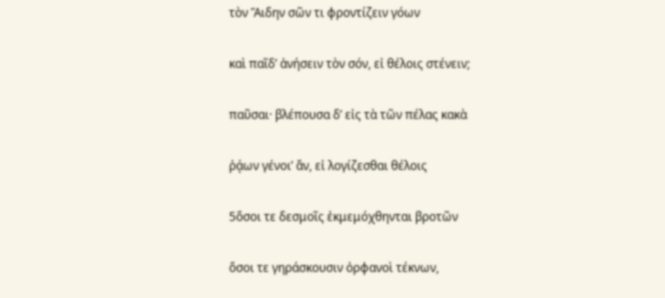τὸν Ἅιδην σῶν τι φροντίζειν γόων

καὶ παῖδ’ ἀνήσειν τὸν σόν, εἰ θέλοις στένειν;

παῦσαι· βλέπουσα δ’ εἰς τὰ τῶν πέλας κακὰ

ῥᾴων γένοι’ ἄν, εἰ λογίζεσθαι θέλοις

5ὅσοι τε δεσμοῖς ἐκμεμόχθηνται βροτῶν

ὅσοι τε γηράσκουσιν ὀρφανοὶ τέκνων,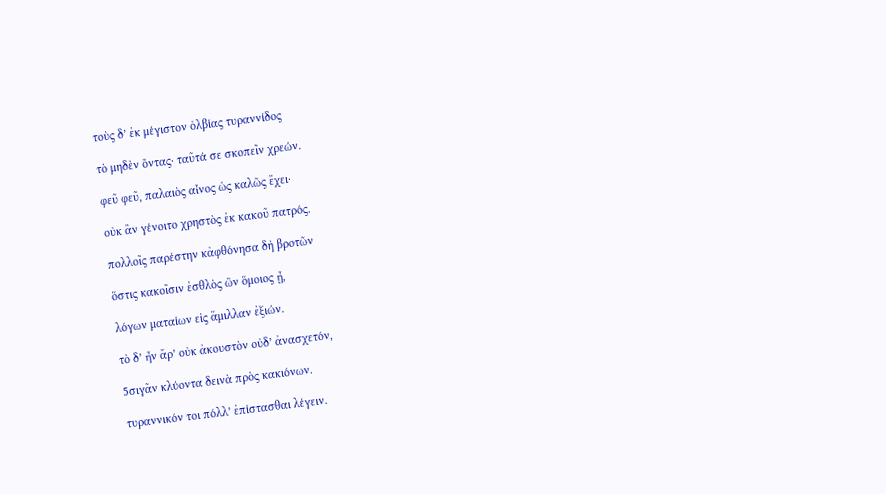τοὺς δ’ ἐκ μέγιστον ὀλβίας τυραννίδος

τὸ μηδὲν ὄντας· ταῦτά σε σκοπεῖν χρεών.

φεῦ φεῦ, παλαιὸς αἶνος ὡς καλῶς ἔχει·

οὐκ ἂν γένοιτο χρηστὸς ἐκ κακοῦ πατρός.

πολλοῖς παρέστην κἀφθόνησα δὴ βροτῶν

ὅστις κακοῖσιν ἐσθλὸς ὢν ὅμοιος ᾖ,

λόγων ματαίων εἰς ἅμιλλαν ἐξιών.

τὸ δ’ ἦν ἄρ’ οὐκ ἀκουστὸν οὐδ’ ἀνασχετόν,

5σιγᾶν κλύοντα δεινὰ πρὸς κακιόνων.

τυραννικόν τοι πόλλ’ ἐπίστασθαι λέγειν.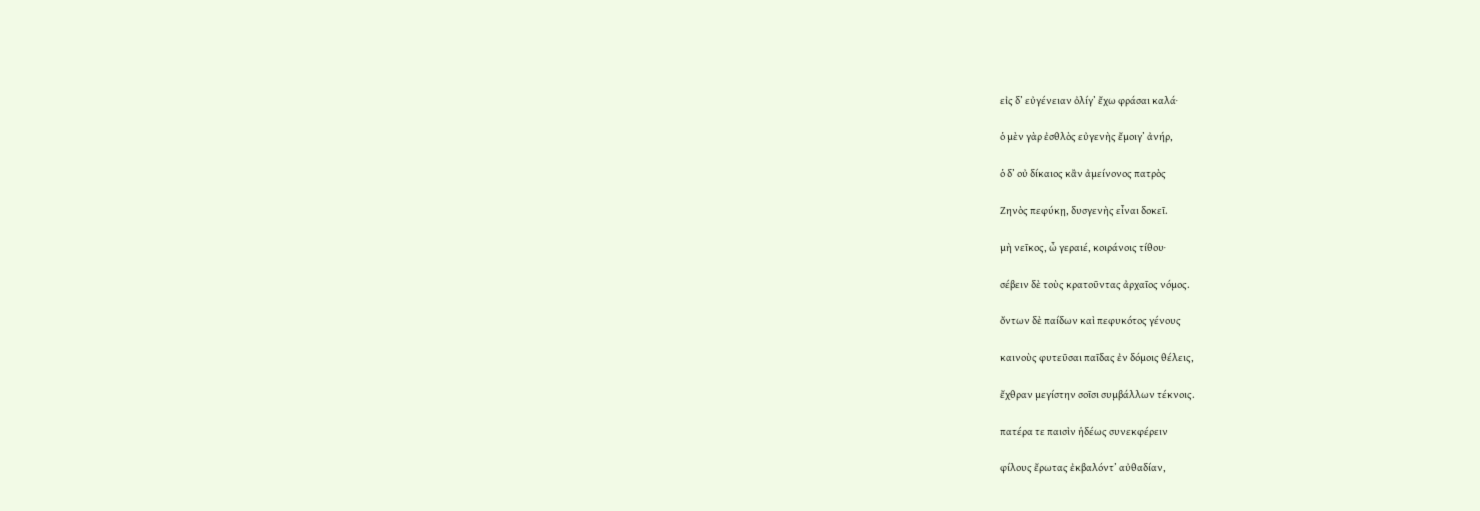εἰς δ’ εὐγένειαν ὀλίγ’ ἔχω φράσαι καλά·

ὁ μὲν γὰρ ἐσθλὸς εὐγενὴς ἔμοιγ’ ἀνήρ,

ὁ δ’ οὐ δίκαιος κἂν ἀμείνονος πατρὸς

Ζηνὸς πεφύκῃ, δυσγενὴς εἶναι δοκεῖ.

μὴ νεῖκος, ὦ γεραιέ, κοιράνοις τίθου·

σέβειν δὲ τοὺς κρατοῦντας ἀρχαῖος νόμος.

ὄντων δὲ παίδων καὶ πεφυκότος γένους

καινοὺς φυτεῦσαι παῖδας ἐν δόμοις θέλεις,

ἔχθραν μεγίστην σοῖσι συμβάλλων τέκνοις.

πατέρα τε παισὶν ἡδέως συνεκφέρειν

φίλους ἔρωτας ἐκβαλόντ’ αὐθαδίαν,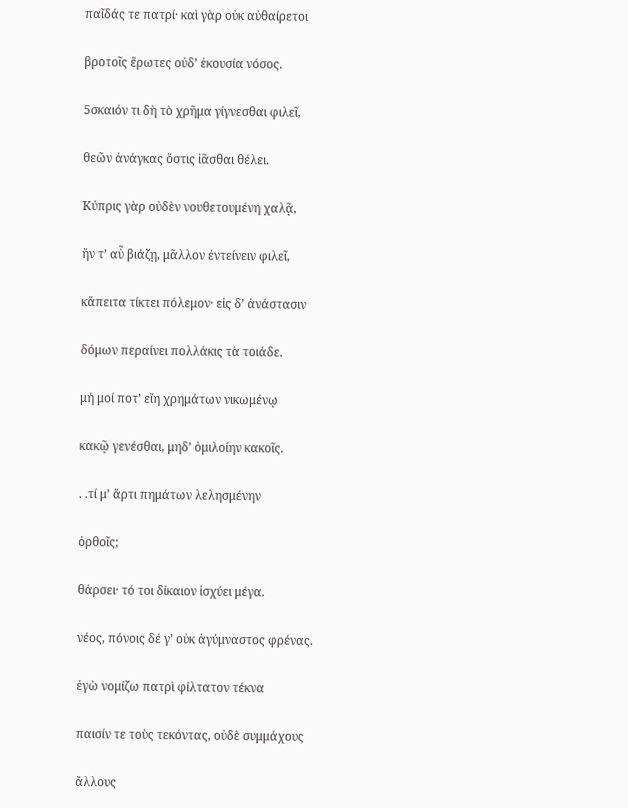παῖδάς τε πατρί· καὶ γὰρ οὐκ αὐθαίρετοι

βροτοῖς ἔρωτες οὐδ’ ἑκουσία νόσος.

5σκαιόν τι δὴ τὸ χρῆμα γίγνεσθαι φιλεῖ,

θεῶν ἀνάγκας ὅστις ἰᾶσθαι θέλει.

Κύπρις γὰρ οὐδὲν νουθετουμένη χαλᾷ,

ἤν τ’ αὗ βιάζῃ, μᾶλλον ἐντείνειν φιλεῖ,

κἄπειτα τίκτει πόλεμον· εἰς δ’ ἀνάστασιν

δόμων περαίνει πολλάκις τὰ τοιάδε.

μή μοί ποτ’ εἴη χρημάτων νικωμένῳ

κακῷ γενέσθαι, μηδ’ ὁμιλοίην κακοῖς.

. .τί μ’ ἄρτι πημάτων λελησμένην

ὀρθοῖς;

θάρσει· τό τοι δίκαιον ἰσχύει μέγα.

νέος, πόνοις δέ γ’ οὐκ ἀγύμναστος φρένας.

ἐγὼ νομίζω πατρὶ φίλτατον τέκνα

παισίν τε τοὺς τεκόντας, οὐδὲ συμμάχους

ἄλλους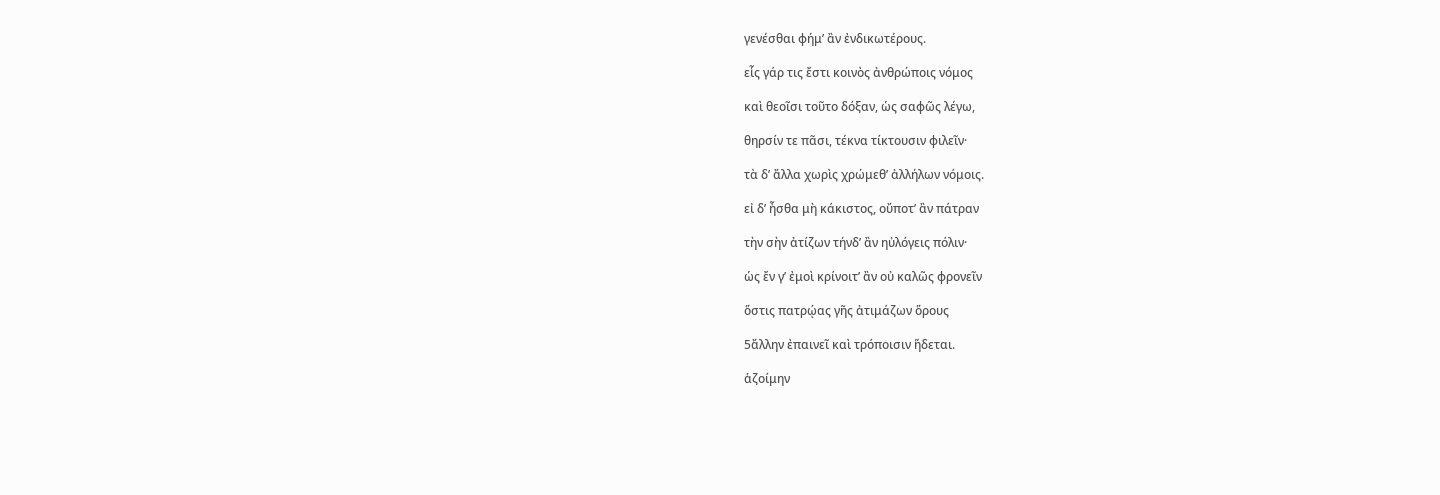γενέσθαι φήμ’ ἂν ἐνδικωτέρους.

εἷς γάρ τις ἔστι κοινὸς ἀνθρώποις νόμος

καὶ θεοῖσι τοῦτο δόξαν, ὡς σαφῶς λέγω,

θηρσίν τε πᾶσι, τέκνα τίκτουσιν φιλεῖν·

τὰ δ’ ἄλλα χωρὶς χρώμεθ’ ἀλλήλων νόμοις.

εἰ δ’ ἦσθα μὴ κάκιστος, οὔποτ’ ἂν πάτραν

τὴν σὴν ἀτίζων τήνδ’ ἂν ηὐλόγεις πόλιν·

ὡς ἔν γ’ ἐμοὶ κρίνοιτ’ ἂν οὐ καλῶς φρονεῖν

ὅστις πατρῴας γῆς ἀτιμάζων ὅρους

5ἄλλην ἐπαινεῖ καὶ τρόποισιν ἥδεται.

ἁζοίμην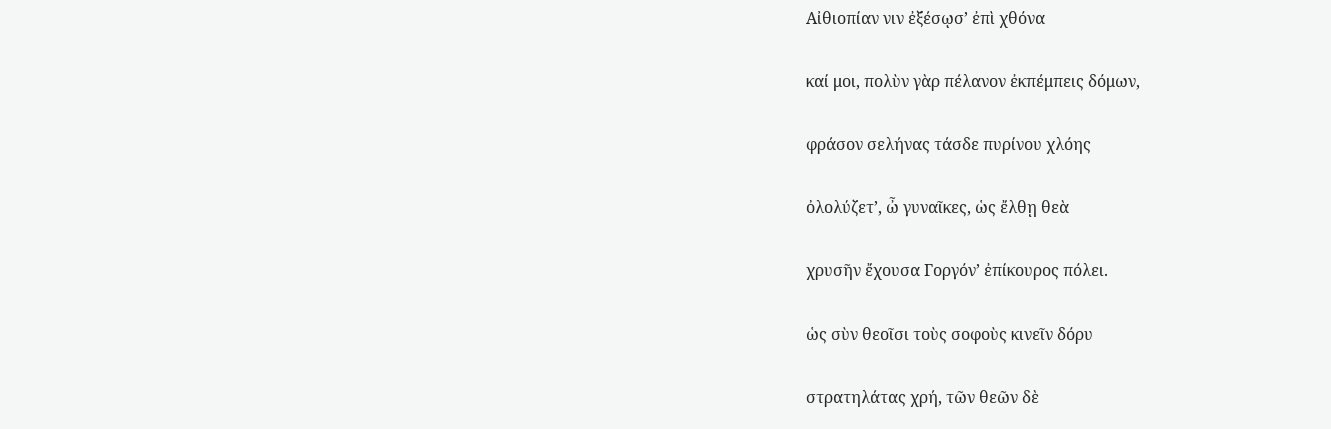Αἰθιοπίαν νιν ἐξέσῳσ’ ἐπὶ χθόνα

καί μοι, πολὺν γὰρ πέλανον ἐκπέμπεις δόμων,

φράσον σελήνας τάσδε πυρίνου χλόης

ὀλολύζετ’, ὦ γυναῖκες, ὡς ἔλθῃ θεὰ

χρυσῆν ἔχουσα Γοργόν’ ἐπίκουρος πόλει.

ὡς σὺν θεοῖσι τοὺς σοφοὺς κινεῖν δόρυ

στρατηλάτας χρή, τῶν θεῶν δὲ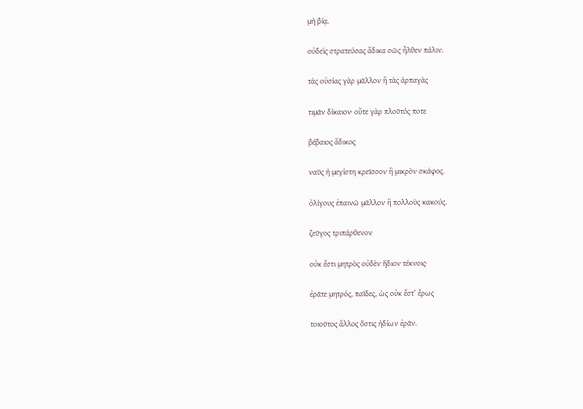μὴ βίᾳ.

οὐδεὶς στρατεύσας ἄδικα σῶς ἦλθεν πάλιν.

τὰς οὐσίας γὰρ μᾶλλον ἢ τὰς ἁρπαγὰς

τιμᾶν δίκαιον· οὔτε γὰρ πλοῦτός ποτε

βέβαιος ἄδικος

ναῦς ἡ μεγίστη κρεῖσσον ἢ μικρὸν σκάφος.

ὀλίγους ἐπαινῶ μᾶλλον ἢ πολλοὺς κακούς.

ζεῦγος τριπάρθενον

οὐκ ἔστι μητρὸς οὐδὲν ἥδιον τέκνοις·

ἐρᾶτε μητρός, παῖδες, ὡς οὐκ ἔστ’ ἔρως

τοιοῦτος ἄλλος ὅστις ἡδίων ἐρᾶν.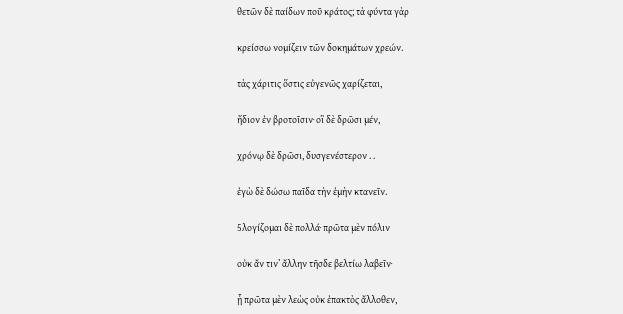θετῶν δὲ παίδων ποῦ κράτος; τὰ φύντα γὰρ

κρείσσω νομίζειν τῶν δοκημάτων χρεών.

τὰς χάριτις ὅστις εὐγενῶς χαρίζεται,

ἥδιον ἐν βροτοῖσιν· οἳ δὲ δρῶσι μέν,

χρόνῳ δὲ δρῶσι, δυσγενέστερον . .

ἐγὼ δὲ δώσω παῖδα τὴν ἐμὴν κτανεῖν.

5λογίζομαι δὲ πολλά· πρῶτα μὲν πόλιν

οὐκ ἄν τιν’ ἄλλην τῆσδε βελτίω λαβεῖν·

ᾗ πρῶτα μὲν λεὼς οὐκ ἐπακτὸς ἄλλοθεν,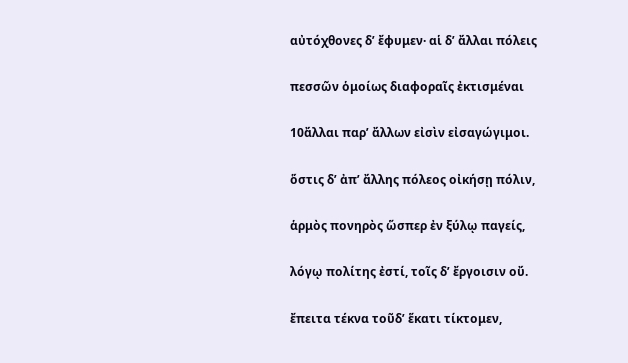αὐτόχθονες δ’ ἔφυμεν· αἱ δ’ ἄλλαι πόλεις

πεσσῶν ὁμοίως διαφοραῖς ἐκτισμέναι

10ἄλλαι παρ’ ἄλλων εἰσὶν εἰσαγώγιμοι.

ὅστις δ’ ἀπ’ ἄλλης πόλεος οἰκήσῃ πόλιν,

ἁρμὸς πονηρὸς ὥσπερ ἐν ξύλῳ παγείς,

λόγῳ πολίτης ἐστί, τοῖς δ’ ἔργοισιν οὔ.

ἔπειτα τέκνα τοῦδ’ ἕκατι τίκτομεν,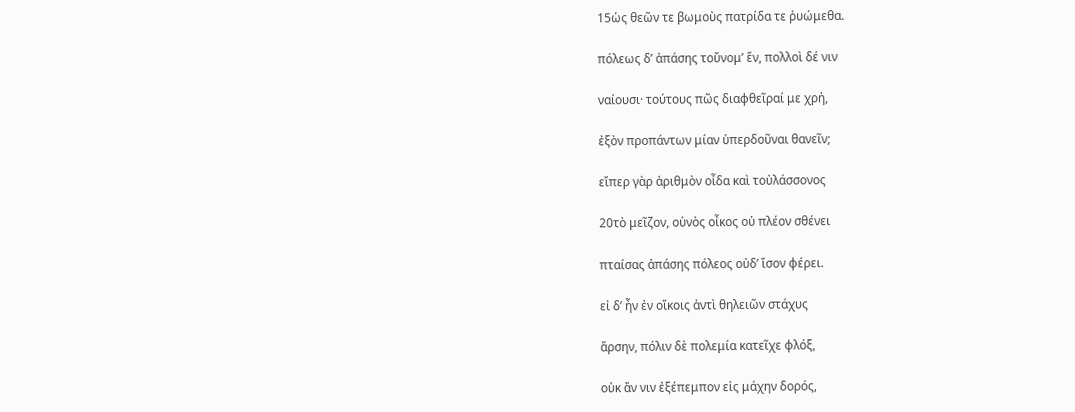15ὡς θεῶν τε βωμοὺς πατρίδα τε ῥυώμεθα.

πόλεως δ’ ἀπάσης τοὔνομ’ ἕν, πολλοὶ δέ νιν

ναίουσι· τούτους πῶς διαφθεῖραί με χρή,

ἐξὸν προπάντων μίαν ὑπερδοῦναι θανεῖν;

εἴπερ γὰρ ἀριθμὸν οἶδα καὶ τοὐλάσσονος

20τὸ μεῖζον, οὑνὸς οἶκος οὐ πλέον σθένει

πταίσας ἀπάσης πόλεος οὐδ’ ἴσον φέρει.

εἰ δ’ ἦν ἐν οἴκοις ἀντὶ θηλειῶν στάχυς

ἄρσην, πόλιν δὲ πολεμία κατεῖχε φλόξ,

οὐκ ἄν νιν ἐξέπεμπον εἰς μάχην δορός,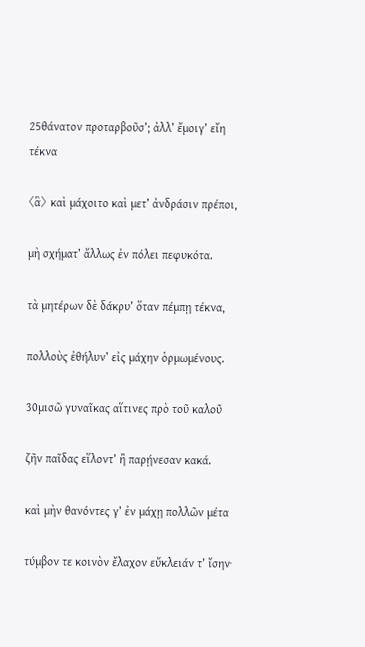25θάνατον προταρβοῦσ’; ἀλλ’ ἔμοιγ’ εἴη τέκνα

〈ἃ〉 καὶ μάχοιτο καὶ μετ’ ἀνδράσιν πρέποι,

μὴ σχήματ’ ἄλλως ἐν πόλει πεφυκότα.

τὰ μητέρων δὲ δάκρυ’ ὅταν πέμπῃ τέκνα,

πολλοὺς ἐθήλυν’ εἰς μάχην ὁρμωμένους.

30μισῶ γυναῖκας αἵτινες πρὸ τοῦ καλοῦ

ζῆν παῖδας εἵλοντ’ ἢ παρῄνεσαν κακά.

καὶ μὴν θανόντες γ’ ἐν μάχῃ πολλῶν μέτα

τύμβον τε κοινὸν ἔλαχον εὔκλειάν τ’ ἴσην·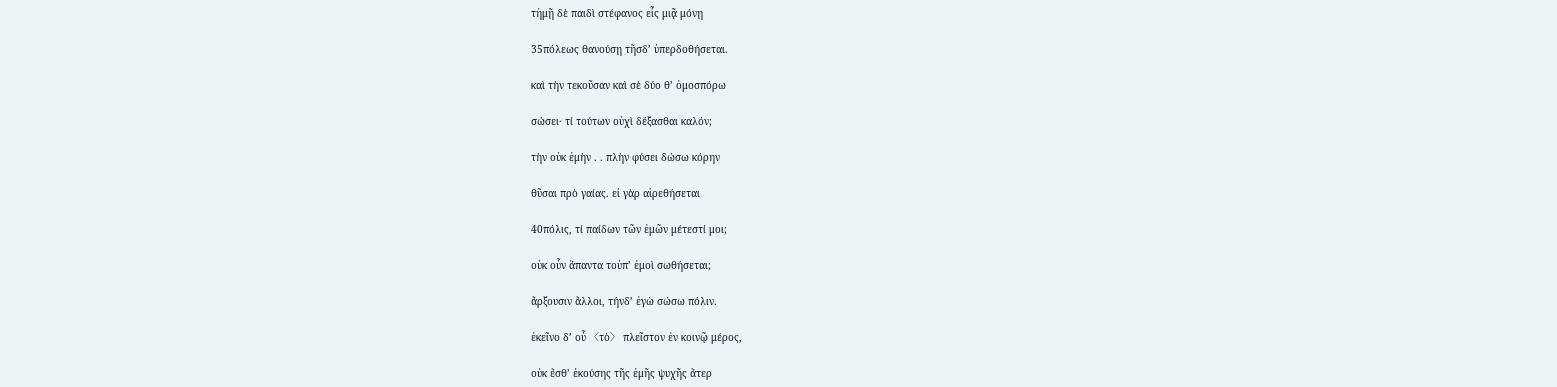τἠμῇ δὲ παιδὶ στέφανος εἷς μιᾷ μόνῃ

35πόλεως θανούσῃ τῆσδ’ ὑπερδοθήσεται.

καὶ τὴν τεκοῦσαν καὶ σὲ δύο θ’ ὁμοσπόρω

σώσει· τί τούτων οὐχὶ δέξασθαι καλόν;

τὴν οὐκ ἐμὴν . . πλὴν φύσει δώσω κόρην

θῦσαι πρὸ γαίας. εἰ γὰρ αἱρεθήσεται

40πόλις, τί παίδων τῶν ἐμῶν μέτεστί μοι;

οὐκ οὖν ἅπαντα τοὐπ’ ἐμοὶ σωθήσεται;

ἄρξουσιν ἄλλοι, τήνδ’ ἐγὼ σώσω πόλιν.

ἐκεῖνο δ’ οὗ 〈τὸ〉 πλεῖστον ἐν κοινῷ μέρος,

οὐκ ἔσθ’ ἑκούσης τῆς ἐμῆς ψυχῆς ἄτερ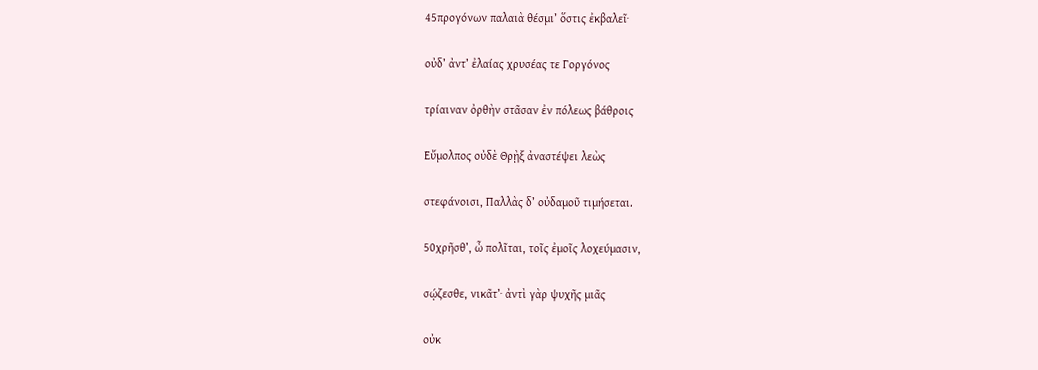45προγόνων παλαιὰ θέσμι’ ὅστις ἐκβαλεῖ·

οὐδ’ ἀντ’ ἐλαίας χρυσέας τε Γοργόνος

τρίαιναν ὀρθὴν στᾶσαν ἐν πόλεως βάθροις

Εὔμολπος οὐδὲ Θρῂξ ἀναστέψει λεὼς

στεφάνοισι, Παλλὰς δ’ οὐδαμοῦ τιμήσεται.

50χρῆσθ’, ὦ πολῖται, τοῖς ἐμοῖς λοχεύμασιν,

σῴζεσθε, νικᾶτ’· ἀντὶ γὰρ ψυχῆς μιᾶς

οὐκ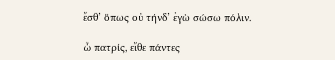ἔσθ’ ὅπως οὐ τήνδ’ ἐγὼ σώσω πόλιν.

ὦ πατρίς, εἴθε πάντες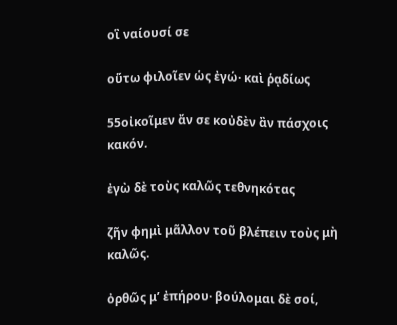οἳ ναίουσί σε

οὕτω φιλοῖεν ὡς ἐγώ· καὶ ῥᾳδίως

55οἰκοῖμεν ἄν σε κοὐδὲν ἂν πάσχοις κακόν.

ἐγὼ δὲ τοὺς καλῶς τεθνηκότας

ζῆν φημὶ μᾶλλον τοῦ βλέπειν τοὺς μὴ καλῶς.

ὀρθῶς μ’ ἐπήρου· βούλομαι δὲ σοί,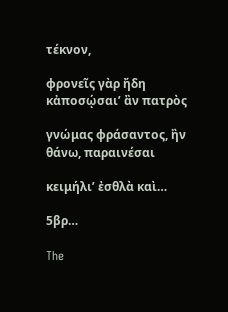τέκνον,

φρονεῖς γὰρ ἤδη κἀποσῴσαι’ ἂν πατρὸς

γνώμας φράσαντος, ἢν θάνω, παραινέσαι

κειμήλι’ ἐσθλὰ καὶ…

5βρ…

The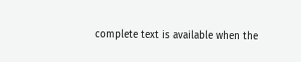complete text is available when the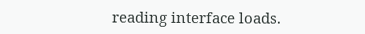reading interface loads.